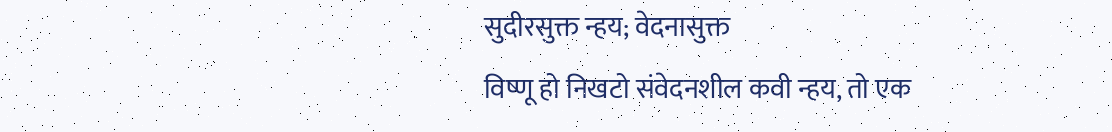सुदीरसुक्त न्हय; वेदनासुक्त
विष्णू हो निखटो संवेदनशील कवी न्हय, तो एक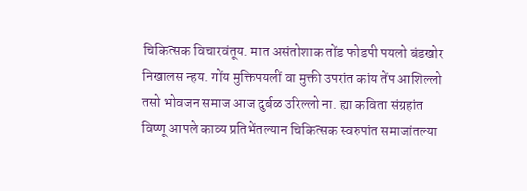चिकित्सक विचारवंतूय. मात असंतोशाक तोंड फोडपी पयलो बंडखोर निखालस न्हय. गोंय मुक्तिपयलीं वा मुक्ती उपरांत कांय तेंप आशिल्लो तसो भोवजन समाज आज दुर्बळ उरिल्लो ना. ह्या कविता संग्रहांत विष्णू आपले काव्य प्रतिभेंतल्यान चिकित्सक स्वरुपांत समाजांतल्या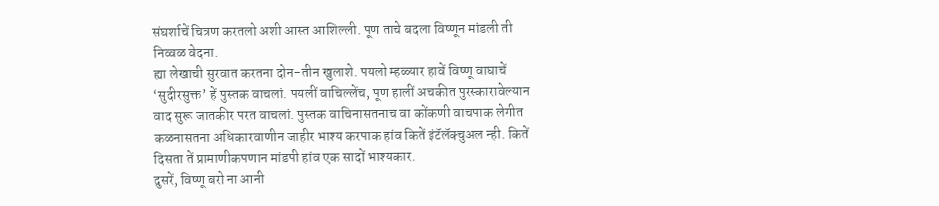संघर्शाचें चित्रण करतलो अशी आस्त आशिल्ली. पूण ताचे बदला विष्णून मांडली ती निव्वळ वेदना.
ह्या लेखाची सुरवात करतना दोन-तीन खुलाशे. पयलो म्हळ्यार हावें विष्णू वाघाचें ‘सुदीरसुक्त’ हें पुस्तक वाचलां. पयलीं वाचिल्लेंच, पूण हालीं अचकीत पुरस्कारावेल्यान वाद सुरू जातकीर परत वाचलां. पुस्तक वाचिनासतनाच वा कोंकणी वाचपाक लेगीत कळनासतना अधिकारवाणीन जाहीर भाश्य करपाक हांव कितें इंटॅलॅक्चुअल न्ही. कितें दिसता तें प्रामाणीकपणान मांडपी हांव एक सादों भाश्यकार.
दुसरें, विष्णू बरो ना आनी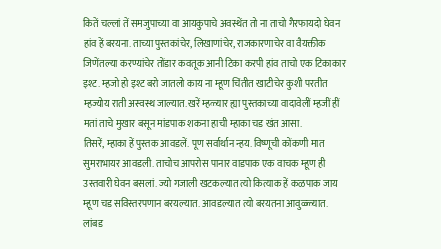कितें चल्लां तें समजुपाच्या वा आयकुपाचे अवस्थेंत तो ना ताचो गैरफायदो घेवन हांव हें बरयना. ताच्या पुस्तकांचेर, लिखाणांचेर, राजकारणाचेर वा वैयक्तीक जिणेंतल्या करण्यांचेर तोंडार कवतूक आनी टिका करपी हांव ताचो एक टिकाकार इश्ट. म्हजो हो इश्ट बरो जातलो काय ना म्हूण चिंतीत खाटीचेर कुशी परतीत म्हज्योय राती अस्वस्थ जाल्यात. खरें म्हळ्यार ह्या पुस्तकाच्या वादावेलीं म्हजीं हीं मतां ताचे मुखार बसून मांडपाक शकना हाची म्हाका चड खंत आसा.
तिसरें, म्हाका हें पुस्तक आवडलें. पूण सर्वार्थान न्हय. विष्णूची कोंकणी मात सुमराभायर आवडली. ताचोच आपरोस पानार वाडपाक एक वाचक म्हूण ही उस्तवारी घेवन बसलां. ज्यो गजाली खटकल्यात त्यो कित्याक हें कळपाक जाय म्हूण चड सविस्तरपणान बरयल्यात. आवडल्यात त्यो बरयतना आवुळ्ळ्यात. लांबड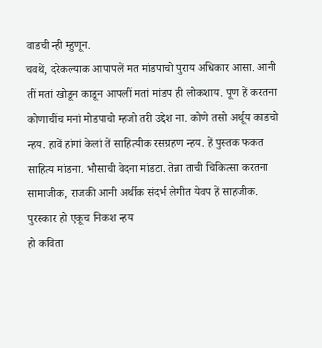वाडची न्ही म्हुणून.
चवथें, दरेकल्याक आपापलें मत मांडपाचो पुराय अधिकार आसा. आनी तीं मतां खोडून काडून आपलीं मतां मांडप ही लोकशाय. पूण हें करतना कोणाचींच मनां मोडपाचो म्हजो तरी उद्देश ना. कोणे तसो अर्थूय काडचो न्हय. हावें हांगां केलां तें साहित्यीक रसग्रहण न्हय. हें पुस्तक फकत साहित्य मांडना. भौसाची वेदना मांडटा. तेन्ना ताची चिकित्सा करतना सामाजीक, राजकी आनी अर्थीक संदर्भ लेगीत येवप हें साहजीक.
पुरस्कार हो एकूच निकश न्हय
हो कविता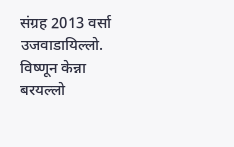संग्रह 2013 वर्सा उजवाडायिल्लो. विष्णून केन्ना बरयल्लो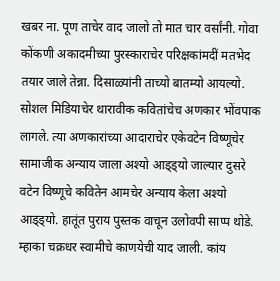खबर ना. पूण ताचेर वाद जालो तो मात चार वर्सांनी. गोवा कोंकणी अकादमीच्या पुरस्काराचेर परिक्षकांमदीं मतभेद तयार जाले तेन्ना. दिसाळ्यांनी ताच्यो बातम्यो आयल्यो. सोशल मिडियाचेर थारावीक कवितांचेच अणकार भोंवपाक लागले. त्या अणकारांच्या आदाराचेर एकेवटेन विष्णूचेर सामाजीक अन्याय जाला अश्यो आड्ड्यो जाल्यार दुसरे वटेन विष्णूचे कवितेन आमचेर अन्याय केला अश्यो आड्ड्यो. हातूंत पुराय पुस्तक वाचून उलोवपी साप्प थोडे. म्हाका चक्रधर स्वामीचे काणयेची याद जाली. कांय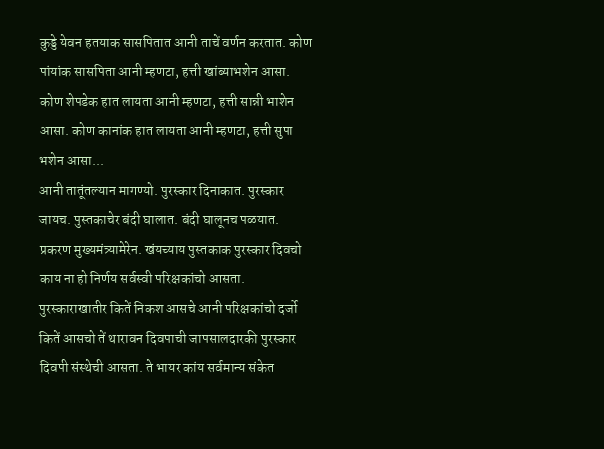कुड्डे येवन हतयाक सासपितात आनी ताचें वर्णन करतात. कोण पांयांक सासपिता आनी म्हणटा, हत्ती खांब्याभशेन आसा. कोण शेपडेक हात लायता आनी म्हणटा, हत्ती सान्नी भाशेन आसा. कोण कानांक हात लायता आनी म्हणटा, हत्ती सुपा भशेन आसा...
आनी तातूंतल्यान मागण्यो. पुरस्कार दिनाकात. पुरस्कार जायच. पुस्तकाचेर बंदी घालात. बंदी घालूनच पळयात. प्रकरण मुख्यमंत्र्यामेरेन. खंयच्याय पुस्तकाक पुरस्कार दिवचो काय ना हो निर्णय सर्वस्वी परिक्षकांचो आसता. पुरस्काराखातीर कितें निकश आसचे आनी परिक्षकांचो दर्जो कितें आसचो तें थारावन दिवपाची जापसालदारकी पुरस्कार दिवपी संस्थेची आसता. ते भायर कांय सर्वमान्य संकेत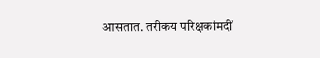आसतात. तरीकय परिक्षकांमदीं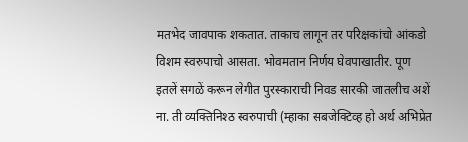मतभेद जावपाक शकतात. ताकाच लागून तर परिक्षकांचो आंकडो विशम स्वरुपाचो आसता. भोवमतान निर्णय घेवपाखातीर. पूण इतलें सगळें करून लेगीत पुरस्काराची निवड सारकी जातलीच अशें ना. ती व्यक्तिनिश्ठ स्वरुपाची (म्हाका सबजेक्टिव्ह हो अर्थ अभिप्रेत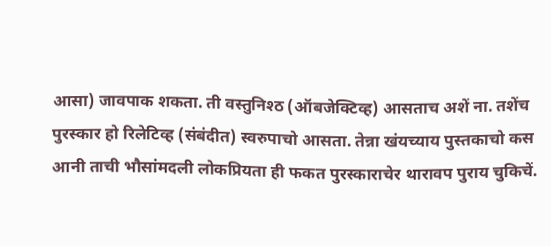आसा) जावपाक शकता. ती वस्तुनिश्ठ (ऑबजेक्टिव्ह) आसताच अशें ना. तशेंच पुरस्कार हो रिलेटिव्ह (संबंदीत) स्वरुपाचो आसता. तेन्ना खंयच्याय पुस्तकाचो कस आनी ताची भौसांमदली लोकप्रियता ही फकत पुरस्काराचेर थारावप पुराय चुकिचें.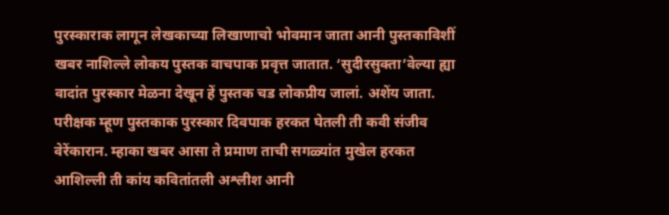पुरस्काराक लागून लेखकाच्या लिखाणाचो भोवमान जाता आनी पुस्तकाविशीं खबर नाशिल्ले लोकय पुस्तक वाचपाक प्रवृत्त जातात. ‘सुदीरसुक्ता’वेल्या ह्या वादांत पुरस्कार मेळना देखून हें पुस्तक चड लोकप्रीय जालां. अशेंय जाता.
परीक्षक म्हूण पुस्तकाक पुरस्कार दिवपाक हरकत घेतली ती कवी संजीव वेरेंकारान. म्हाका खबर आसा ते प्रमाण ताची सगळ्यांत मुखेल हरकत आशिल्ली ती कांय कवितांतली अश्लीश आनी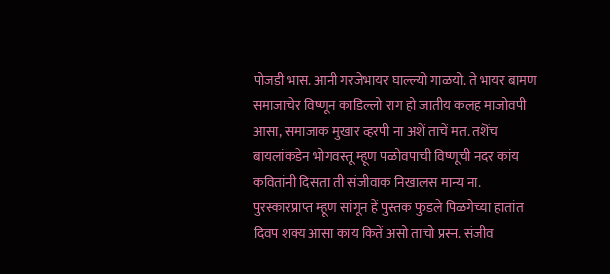पोजडी भास. आनी गरजेभायर घाल्ल्यो गाळयो. ते भायर बामण समाजाचेर विष्णून काडिल्लो राग हो जातीय कलह माजोवपी आसा, समाजाक मुखार व्हरपी ना अशें ताचें मत. तशॆंच बायलांकडेन भोगवस्तू म्हूण पळोवपाची विष्णूची नदर कांय कवितांनी दिसता ती संजीवाक निखालस मान्य ना. पुरस्कारप्राप्त म्हूण सांगून हें पुस्तक फुडले पिळगेच्या हातांत दिवप शक्य आसा काय कितें असो ताचो प्रस्न. संजीव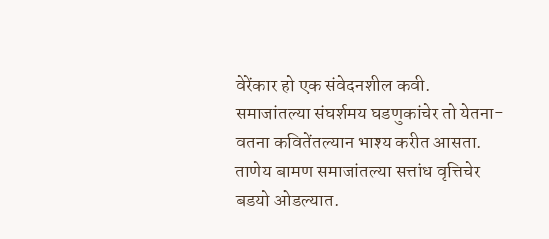वेरेंकार हो एक संवेदनशील कवी. समाजांतल्या संघर्शमय घडणुकांचेर तो येतना-वतना कवितेंतल्यान भाश्य करीत आसता. ताणेय बामण समाजांतल्या सत्तांध वृत्तिचेर बडयो ओडल्यात.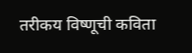तरीकय विष्णूची कविता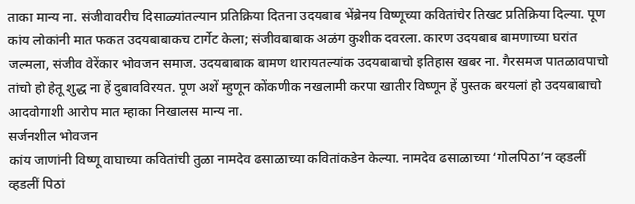ताका मान्य ना. संजीवावरीच दिसाळ्यांतल्यान प्रतिक्रिया दितना उदयबाब भेंब्रेनय विष्णूच्या कवितांचेर तिखट प्रतिक्रिया दिल्या. पूण कांय लोकांनी मात फकत उदयबाबाकच टार्गेट केला; संजीवबाबाक अळंग कुशीक दवरला. कारण उदयबाब बामणाच्या घरांत जल्मला, संजीव वेरेंकार भोवजन समाज. उदयबाबाक बामण थारायतल्यांक उदयबाबाचो इतिहास खबर ना. गैरसमज पातळावपाचो तांचो हो हेतू शुद्ध ना हें दुबावविरयत. पूण अशें म्हुणून कोंकणीक नखलामी करपा खातीर विष्णून हें पुस्तक बरयलां हो उदयबाबाचो आदवोगाशी आरोप मात म्हाका निखालस मान्य ना.
सर्जनशील भोवजन
कांय जाणांनी विष्णू वाघाच्या कवितांची तुळा नामदेव ढसाळाच्या कवितांकडेन केल्या. नामदेव ढसाळाच्या ‘गोलपिठा’न व्हडलीं व्हडलीं पिठां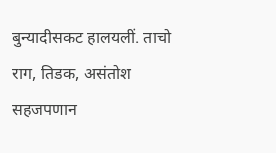बुन्यादीसकट हालयलीं. ताचो राग, तिडक, असंतोश सहजपणान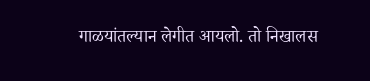गाळयांतल्यान लेगीत आयलो. तो निखालस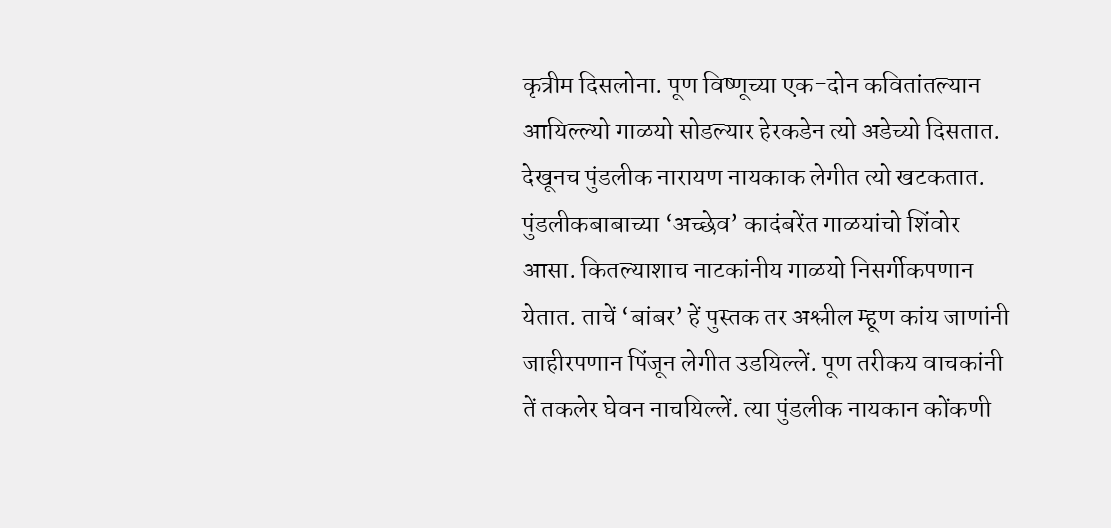कृत्रीम दिसलोना. पूण विष्णूच्या एक-दोन कवितांतल्यान आयिल्ल्यो गाळयो सोडल्यार हेरकडेन त्यो अडेच्यो दिसतात. देखूनच पुंडलीक नारायण नायकाक लेगीत त्यो खटकतात. पुंडलीकबाबाच्या ‘अच्छेव’ कादंबरेंत गाळयांचो शिंवोर आसा. कितल्याशाच नाटकांनीय गाळयो निसर्गीकपणान येतात. ताचें ‘बांबर’ हें पुस्तक तर अश्लील म्हूण कांय जाणांनी जाहीरपणान पिंजून लेगीत उडयिल्लें. पूण तरीकय वाचकांनी तें तकलेर घेवन नाचयिल्लें. त्या पुंडलीक नायकान कोंकणी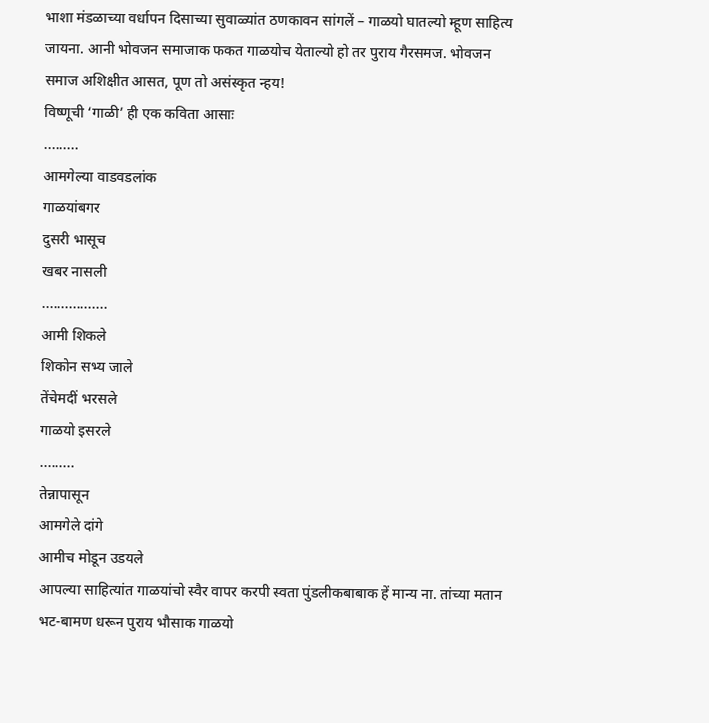भाशा मंडळाच्या वर्धापन दिसाच्या सुवाळ्यांत ठणकावन सांगलें – गाळयो घातल्यो म्हूण साहित्य जायना. आनी भोवजन समाजाक फकत गाळयोच येताल्यो हो तर पुराय गैरसमज. भोवजन समाज अशिक्षीत आसत, पूण तो असंस्कृत न्हय!
विष्णूची ‘गाळी’ ही एक कविता आसाः
.........
आमगेल्या वाडवडलांक
गाळयांबगर
दुसरी भासूच
खबर नासली
.................
आमी शिकले
शिकोन सभ्य जाले
तेंचेमदीं भरसले
गाळयो इसरले
.........
तेन्नापासून
आमगेले दांगे
आमीच मोडून उडयले
आपल्या साहित्यांत गाळयांचो स्वैर वापर करपी स्वता पुंडलीकबाबाक हें मान्य ना. तांच्या मतान भट-बामण धरून पुराय भौसाक गाळयो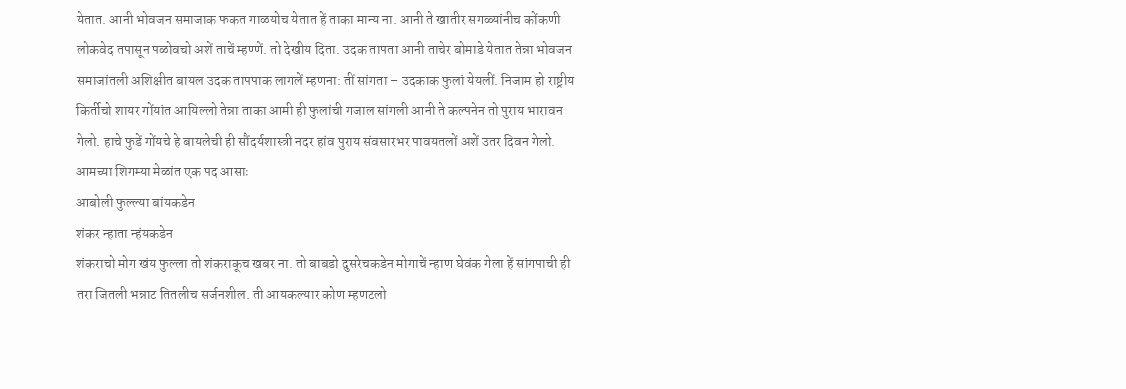येतात. आनी भोवजन समाजाक फकत गाळयोच येतात हें ताका मान्य ना. आनी ते खातीर सगळ्यांनीच कोंकणी लोकवेद तपासून पळोवचो अशें ताचें म्हण्णें. तो देखीय दिता. उदक तापता आनी ताचेर बोमाडे येतात तेन्ना भोवजन समाजांतली अशिक्षीत बायल उदक तापपाक लागलें म्हणना: तीं सांगता – उदकाक फुलां येयलीं. निजाम हो राष्ट्रीय किर्तीचो शायर गोंयांत आयिल्लो तेन्ना ताका आमी ही फुलांची गजाल सांगली आनी ते कल्पनेन तो पुराय भारावन गेलो. हाचे फुडें गोंयचे हे बायलेची ही सौंदर्यशास्त्री नदर हांव पुराय संवसारभर पावयतलों अशें उतर दिवन गेलो.
आमच्या शिगम्या मेळांत एक पद आसाः
आबोली फुल्ल्या बांयकडेन
शंकर न्हाता न्हंयकडेन
शंकराचो मोग खंय फुल्ला तो शंकराकूच खबर ना. तो बाबडो दुसरेचकडेन मोगाचें न्हाण घेवंक गेला हें सांगपाची ही तरा जितली भन्नाट तितलीच सर्जनशील. ती आयकल्यार कोण म्हणटलो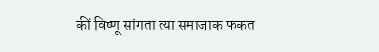कीं विष्णू सांगता त्या समाजाक फकत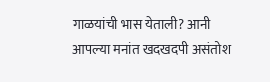गाळयांची भास येताली? आनी आपल्या मनांत खदखदपी असंतोश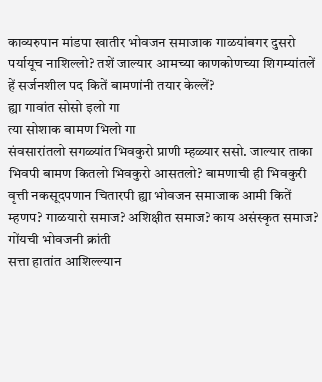काव्यरुपान मांडपा खातीर भोवजन समाजाक गाळयांबगर दुसरो पर्यायूच नाशिल्लो? तशें जाल्यार आमच्या काणकोणच्या शिगम्यांतलें हें सर्जनशील पद कितें बामणांनी तयार केल्लें?
ह्या गावांत सोसो इलो गा
त्या सोशाक बामण भिलो गा
संवसारांतलो सगळ्यांत भिवकुरो प्राणी म्हळ्यार ससो. जाल्यार ताका भिवपी बामण कितलो भिवकुरो आसतलो? बामणाची ही भिवकुरी वृत्ती नकसूदपणान चितारपी ह्या भोवजन समाजाक आमी कितें म्हणप? गाळयारो समाज? अशिक्षीत समाज? काय असंस्कृत समाज?
गोंयची भोवजनी क्रांती
सत्ता हातांत आशिल्ल्यान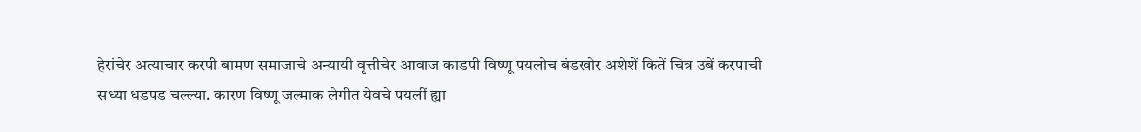हेरांचेर अत्याचार करपी बामण समाजाचे अन्यायी वृत्तीचेर आवाज काडपी विष्णू पयलोच बंडखोर अशेशें कितें चित्र उबें करपाची सध्या धडपड चल्ल्या. कारण विष्णू जल्माक लेगीत येवचे पयलीं ह्या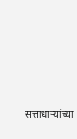सत्ताधाऱ्यांच्या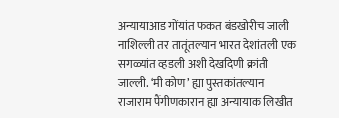अन्यायाआड गोंयांत फकत बंडखोरीच जाली नाशिल्ली तर तातूंतल्यान भारत देशांतली एक सगळ्यांत व्हडली अशी देखदिणी क्रांती जाल्ली. ‘मी कोण’ ह्या पुस्तकांतल्यान राजाराम पैंगीणकारान ह्या अन्यायाक लिखीत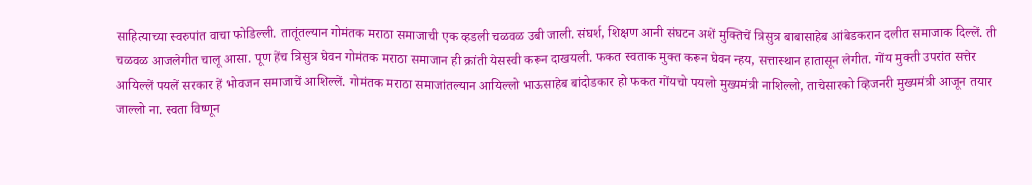साहित्याच्या स्वरुपांत वाचा फोडिल्ली. तातूंतल्यान गोमंतक मराठा समाजाची एक व्हडली चळवळ उबी जाली. संघर्श, शिक्षण आनी संघटन अशें मुक्तिचें त्रिसुत्र बाबासाहेब आंबेडकरान दलीत समाजाक दिल्लें. ती चळवळ आजलेगीत चालू आसा. पूण हेंच त्रिसुत्र घेवन गोमंतक मराठा समाजान ही क्रांती येसस्वी करून दाखयली. फकत स्वताक मुक्त करून घेवन न्हय, सत्तास्थान हातासून लेगीत. गोंय मुक्ती उपरांत सत्तेर आयिल्लें पयलें सरकार हें भोवजन समाजाचें आशिल्लें. गोमंतक मराठा समाजांतल्यान आयिल्लो भाऊसाहेब बांदोडकार हो फकत गोंयचो पयलो मुख्यमंत्री नाशिल्लो, ताचेसारको व्हिजनरी मुख्यमंत्री आजून तयार जाल्लो ना. स्वता विष्णून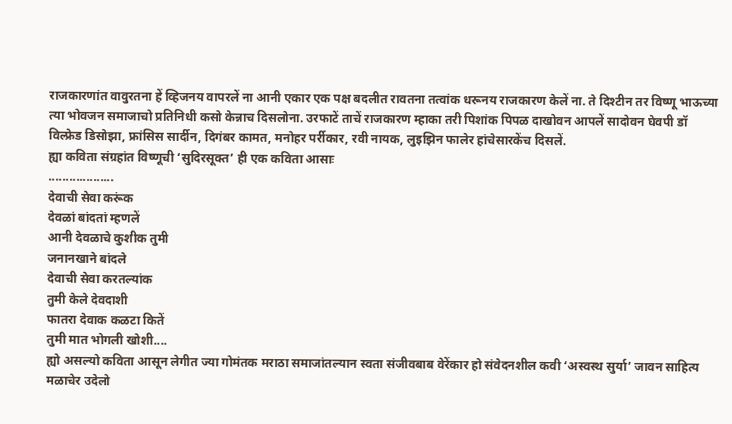राजकारणांत वावुरतना हें व्हिजनय वापरलें ना आनी एकार एक पक्ष बदलीत रावतना तत्वांक धरूनय राजकारण केलें ना. ते दिश्टीन तर विष्णू भाऊच्या त्या भोवजन समाजाचो प्रतिनिधी कसो केन्नाच दिसलोना. उरफाटें ताचें राजकारण म्हाका तरी पिशांक पिपळ दाखोवन आपलें सादोवन घेवपी डॉ विल्फ्रेड डिसोझा, फ्रांसिस सार्दीन, दिगंबर कामत, मनोहर पर्रीकार, रवी नायक, लुइझिन फालेर हांचेसारकेंच दिसलें.
ह्या कविता संग्रहांत विष्णूची ‘सुदिरसूक्त’ ही एक कविता आसाः
...................
देवाची सेवा करूंक
देवळां बांदतां म्हणलें
आनी देवळाचे कुशीक तुमी
जनानखाने बांदले
देवाची सेवा करतल्यांक
तुमी केले देवदाशी
फातरा देवाक कळटा कितें
तुमी मात भोगली खोशी....
ह्यो असल्यो कविता आसून लेगीत ज्या गोमंतक मराठा समाजांतल्यान स्वता संजीवबाब वेरेंकार हो संवेदनशील कवी ‘अस्वस्थ सुर्या’ जावन साहित्य मळाचेर उदेलो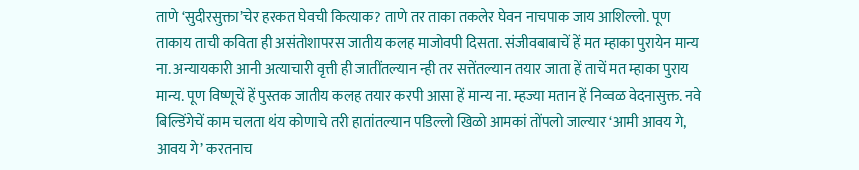ताणे ‘सुदीरसुक्ता’चेर हरकत घेवची कित्याक? ताणे तर ताका तकलेर घेवन नाचपाक जाय आशिल्लो. पूण ताकाय ताची कविता ही असंतोशापरस जातीय कलह माजोवपी दिसता. संजीवबाबाचें हें मत म्हाका पुरायेन मान्य ना. अन्यायकारी आनी अत्याचारी वृत्ती ही जातींतल्यान न्ही तर सत्तेंतल्यान तयार जाता हें ताचें मत म्हाका पुराय मान्य. पूण विष्णूचें हें पुस्तक जातीय कलह तयार करपी आसा हें मान्य ना. म्हज्या मतान हें निव्वळ वेदनासुक्त. नवे बिल्डिंगेचें काम चलता थंय कोणाचे तरी हातांतल्यान पडिल्लो खिळो आमकां तोंपलो जाल्यार ‘आमी आवय गे, आवय गे’ करतनाच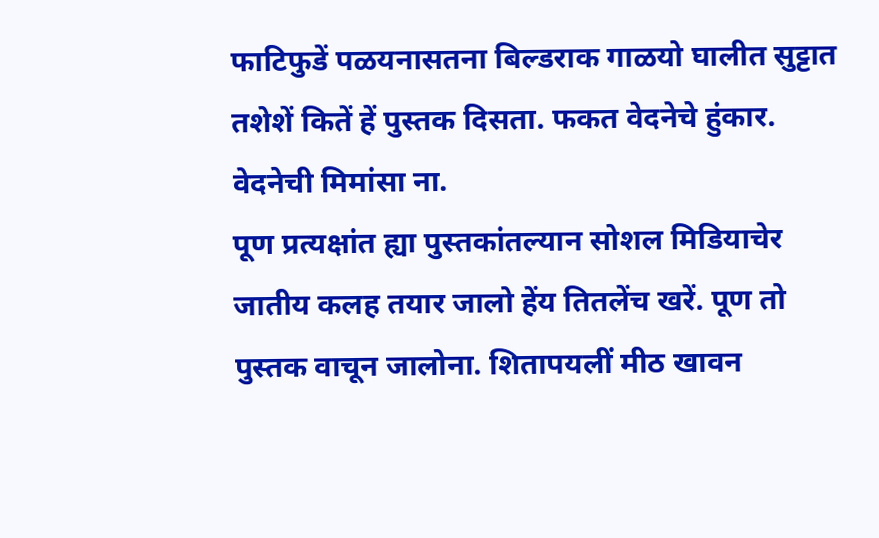फाटिफुडें पळयनासतना बिल्डराक गाळयो घालीत सुट्टात तशेशें कितें हें पुस्तक दिसता. फकत वेदनेचे हुंकार. वेदनेची मिमांसा ना.
पूण प्रत्यक्षांत ह्या पुस्तकांतल्यान सोशल मिडियाचेर जातीय कलह तयार जालो हेंय तितलेंच खरें. पूण तो पुस्तक वाचून जालोना. शितापयलीं मीठ खावन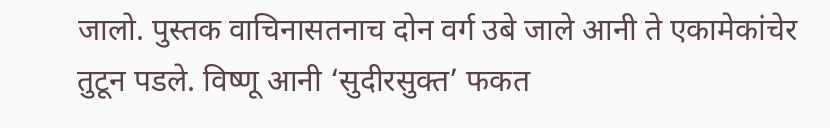जालो. पुस्तक वाचिनासतनाच दोन वर्ग उबे जाले आनी ते एकामेकांचेर तुटून पडले. विष्णू आनी ‘सुदीरसुक्त’ फकत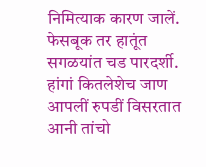निमित्याक कारण जालें. फेसबूक तर हातूंत सगळयांत चड पारदर्शी. हांगां कितलेशेच जाण आपलीं रुपडीं विसरतात आनी तांचो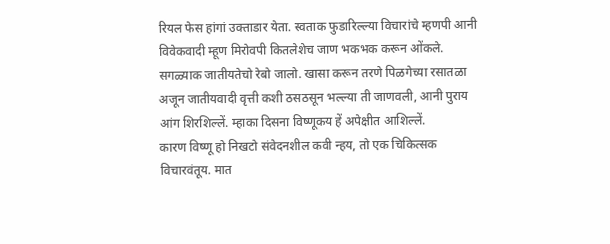रियल फेस हांगां उक्ताडार येता. स्वताक फुडारिल्ल्या विचारांचे म्हणपी आनी विवेकवादी म्हूण मिरोवपी कितलेशेच जाण भकभक करून ओंकले. सगळ्याक जातीयतेचो रेबो जालो. खासा करून तरणे पिळगेच्या रसातळा अजून जातीयवादी वृत्ती कशी ठसठसून भल्ल्या ती जाणवली, आनी पुराय आंग शिरशिल्लें. म्हाका दिसना विष्णूकय हें अपेक्षीत आशिल्लें.
कारण विष्णू हो निखटो संवेदनशील कवी न्हय, तो एक चिकित्सक विचारवंतूय. मात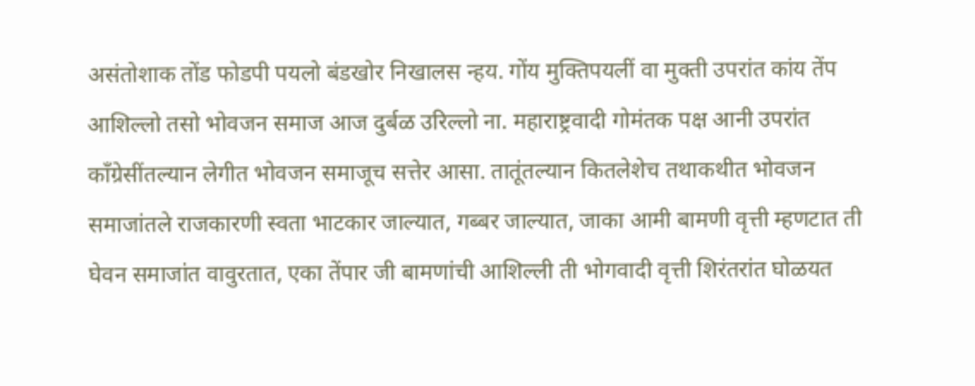असंतोशाक तोंड फोडपी पयलो बंडखोर निखालस न्हय. गोंय मुक्तिपयलीं वा मुक्ती उपरांत कांय तेंप आशिल्लो तसो भोवजन समाज आज दुर्बळ उरिल्लो ना. महाराष्ट्रवादी गोमंतक पक्ष आनी उपरांत काँग्रेसींतल्यान लेगीत भोवजन समाजूच सत्तेर आसा. तातूंतल्यान कितलेशेच तथाकथीत भोवजन समाजांतले राजकारणी स्वता भाटकार जाल्यात, गब्बर जाल्यात, जाका आमी बामणी वृत्ती म्हणटात ती घेवन समाजांत वावुरतात, एका तेंपार जी बामणांची आशिल्ली ती भोगवादी वृत्ती शिरंतरांत घोळयत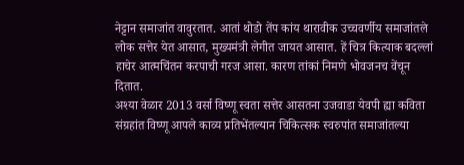नेट्टान समाजांत वावुरतात. आतां थोडो तेंप कांय थारावीक उच्चवर्णीय समाजांतले लोक सत्तेर येत आसात, मुख्यमंत्री लेगीत जायत आसात. हें चित्र कित्याक बदल्लां हाचेर आत्मचिंतन करपाची गरज आसा. कारण तांकां निमणे भोवजनच वेंचून दितात.
अश्या वेळार 2013 वर्सा विष्णू स्वता सत्तेर आसतना उजवाडा येवपी ह्या कविता संग्रहांत विष्णू आपले काव्य प्रतिभेंतल्यान चिकित्सक स्वरुपांत समाजांतल्या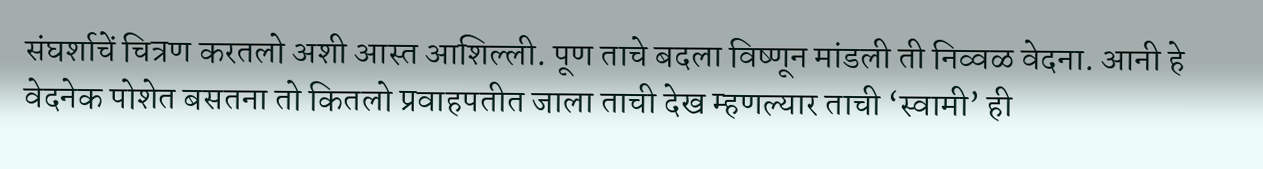संघर्शाचें चित्रण करतलो अशी आस्त आशिल्ली. पूण ताचे बदला विष्णून मांडली ती निव्वळ वेदना. आनी हे वेदनेक पोशेत बसतना तो कितलो प्रवाहपतीत जाला ताची देख म्हणल्यार ताची ‘स्वामी’ ही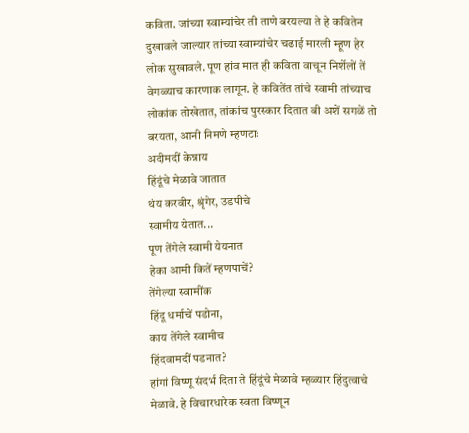कविता. जांच्या स्वाम्यांचेर ती ताणे बरयल्या ते हे कवितेन दुखावले जाल्यार तांच्या स्वाम्यांचेर चढाई मारली म्हूण हेर लोक सुखावले. पूण हांव मात ही कविता वाचून निर्शेलों तें वेगळ्याच कारणाक लागून. हे कवितेंत तांचे स्वामी तांच्याच लोकांक तोखेतात, तांकांच पुरस्कार दितात बी अशें सगळें तो बरयता, आनी निमणे म्हणटाः
अदीमदीं केन्नाय
हिंदूंचे मेळावे जातात
थंय करवीर, श्रृंगेर, उडपीचे
स्वामीय येतात...
पूण तेंगेले स्वामी येयनात
हेका आमी कितें म्हणपाचें?
तेंगेल्या स्वामींक
हिंदू धर्माचें पडोना,
काय तेंगेले स्वामीच
हिंदवामदीं पडनात?
हांगां विष्णू संदर्भ दिता ते हिंदूंचे मेळावे म्हळ्यार हिंदुत्वाचे मेळावे. हे विचारधारेक स्वता विष्णून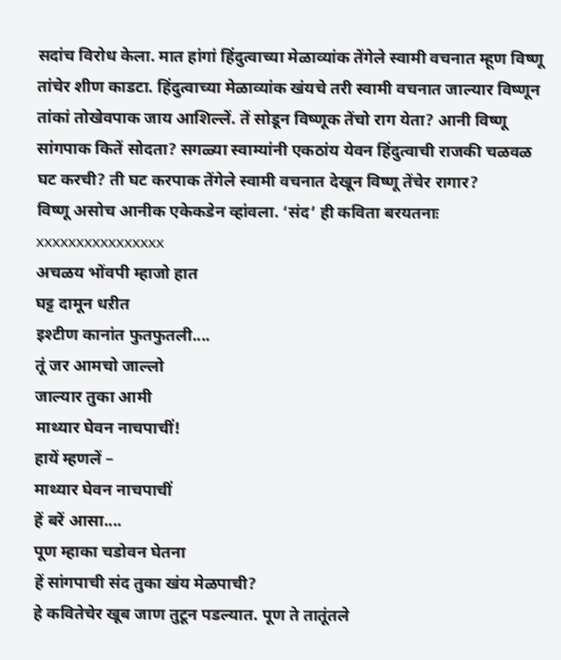सदांच विरोध केला. मात हांगां हिंदुत्वाच्या मेळाव्यांक तेंगेले स्वामी वचनात म्हूण विष्णू तांचेर शीण काडटा. हिंदुत्वाच्या मेळाव्यांक खंयचे तरी स्वामी वचनात जाल्यार विष्णून तांकां तोखेवपाक जाय आशिल्लें. तें सोडून विष्णूक तेंचो राग येता? आनी विष्णू सांगपाक कितें सोदता? सगळ्या स्वाम्यांनी एकठांय येवन हिंदुत्वाची राजकी चळवळ घट करची? ती घट करपाक तेंगेले स्वामी वचनात देखून विष्णू तेंचेर रागार?
विष्णू असोच आनीक एकेकडेन व्हांवला. ‘संद’ ही कविता बरयतनाः
xxxxxxxxxxxxxxxx
अचळय भोंवपी म्हाजो हात
घट्ट दामून धऱीत
इश्टीण कानांत फुतफुतली....
तूं जर आमचो जाल्लो
जाल्यार तुका आमी
माथ्यार घेवन नाचपाचीं!
हायें म्हणलें –
माथ्यार घेवन नाचपाचीं
हें बरें आसा....
पूण म्हाका चडोवन घेतना
हें सांगपाची संद तुका खंय मेळपाची?
हे कवितेचेर खूब जाण तुटून पडल्यात. पूण ते तातूंतले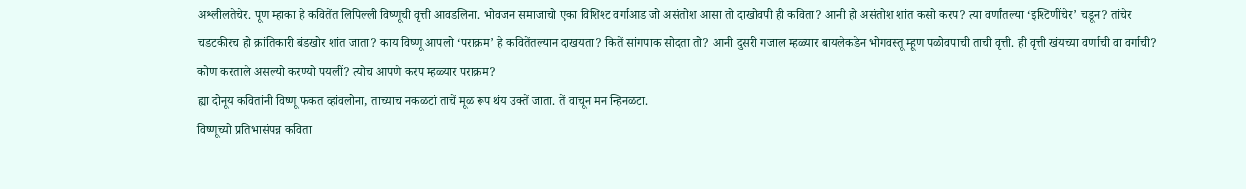अश्लीलतेचेर. पूण म्हाका हे कवितेंत लिपिल्ली विष्णूची वृत्ती आवडलिना. भोवजन समाजाचो एका विशिश्ट वर्गाआड जो असंतोश आसा तो दाखोवपी ही कविता? आनी हो असंतोश शांत कसो करप? त्या वर्णांतल्या ‘इश्टिणींचेर’ चडून? तांचेर चडटकीरच हो क्रांतिकारी बंडखोर शांत जाता? काय विष्णू आपलो ‘पराक्रम’ हे कवितेंतल्यान दाखयता? कितें सांगपाक सोदता तो? आनी दुसरी गजाल म्हळ्यार बायलेकडेन भोगवस्तू म्हूण पळोवपाची ताची वृत्ती. ही वृत्ती खंयच्या वर्णाची वा वर्गाची? कोण करताले असल्यो करण्यो पयलीं? त्योच आपणे करप म्हळ्यार पराक्रम?
ह्या दोनूय कवितांनी विष्णू फकत व्हांवलोना, ताच्याच नकळटां ताचें मूळ रूप थंय उक्तें जाता. तें वाचून मन न्हिनळटा.
विष्णूच्यो प्रतिभासंपन्न कविता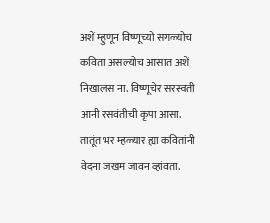अशें म्हुणून विष्णूच्यो सगळ्योच कविता असल्योच आसात अशें निखालस ना. विष्णूचेर सरस्वती आनी रसवंतीची कृपा आसा. तातूंत भर म्हळ्यार ह्या कवितांनी वेदना जखम जावन व्हांवता.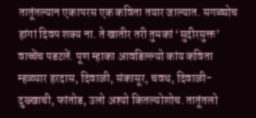तातूंतल्यान एकापरस एक कविता तयार जाल्यात. सगळ्योच हांगां दिवप शक्य ना. ते खातीर तरी तुमकां ‘सुदीरसुक्त’ वाच्चेंच पडटलें. पूण म्हाका आवडिल्ल्यो कांय कविता म्हळ्यार हरदास, दिवाळी, संकासूर, चवथ, दिवाळी-दुख्खाची, फांतोड, उलो अश्यो कितल्योशोच. तातूंतलो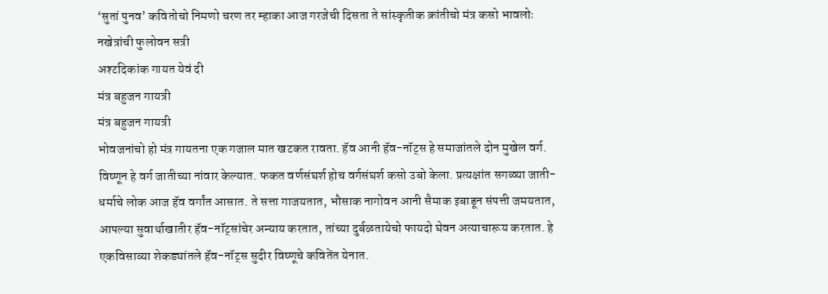‘सुतां पुनव’ कवितोचो निमणो चरण तर म्हाका आज गरजेची दिसता ते सांस्कृतीक क्रांतीचो मंत्र कसो भावलोः
नखेत्रांची फुलोवन सत्री
अश्टदिकांक गायत येवं दी
मंत्र बहुजन गायत्री
मंत्र बहुजन गायत्री
भोवजनांचो हो मंत्र गायतना एक गजाल मात खटकत रावता. हॅव आनी हॅव-नॉट्स हे समाजांतले दोन मुखेल वर्ग. विष्णून हे वर्ग जातीच्या नांवार केल्यात. फकत वर्णसंघर्श होच वर्गसंघर्श कसो उबो केला. प्रत्यक्षांत सगळ्या जाती-धर्माचे लोक आज हॅव वर्गांत आसात. ते सत्ता गाजयतात, भौसाक नागोवन आनी सैमाक इबाडून संपत्ती जमयतात, आपल्या सुवार्थाखातीर हॅव-नॉट्सांचेर अन्याय करतात, तांच्या दुर्बळतायेचो फायदो घेवन अत्याचारूय करतात. हे एकविसाव्या शेकड्यांतले हॅव-नॉट्स सुदीर विष्णूचे कवितेंत येनात.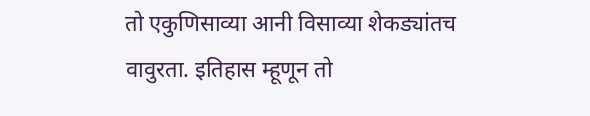तो एकुणिसाव्या आनी विसाव्या शेकड्यांतच वावुरता. इतिहास म्हूणून तो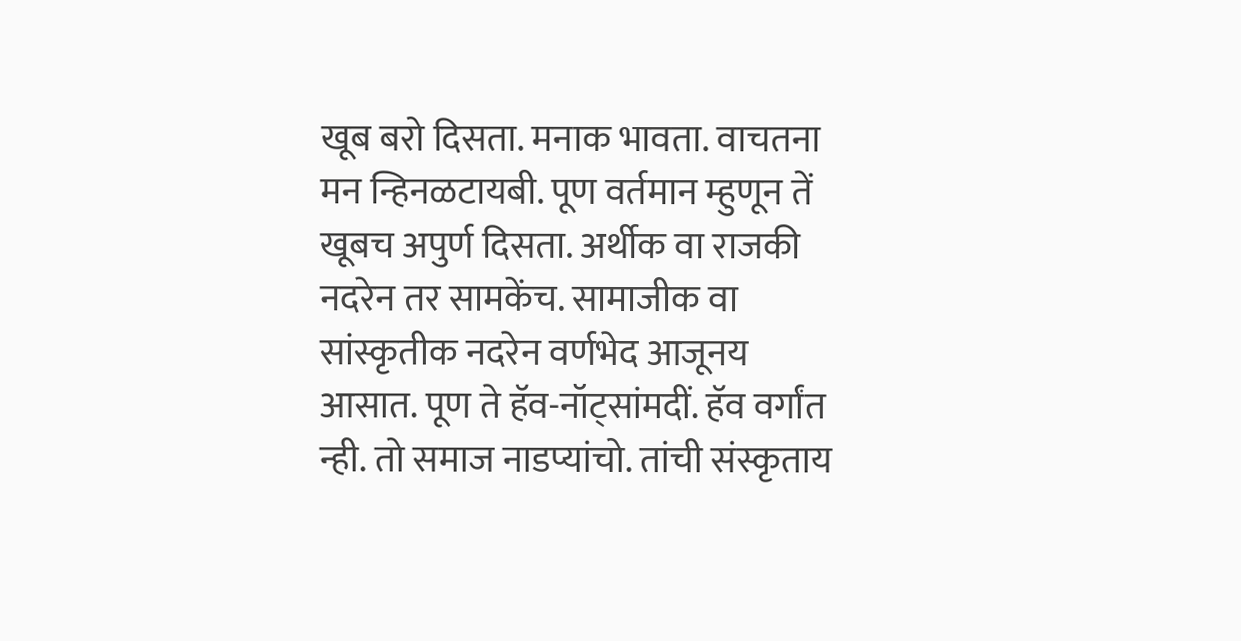खूब बरो दिसता. मनाक भावता. वाचतना मन न्हिनळटायबी. पूण वर्तमान म्हुणून तें खूबच अपुर्ण दिसता. अर्थीक वा राजकी नदरेन तर सामकेंच. सामाजीक वा सांस्कृतीक नदरेन वर्णभेद आजूनय आसात. पूण ते हॅव-नॉट्सांमदीं. हॅव वर्गांत न्ही. तो समाज नाडप्यांचो. तांची संस्कृताय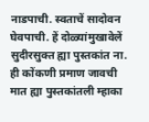नाडपाची. स्वताचें सादोवन घेवपाची. हें दोळ्यांमुखावेलें सुदीरसुक्त ह्या पुस्तकांत ना.
ही कोंकणी प्रमाण जावची
मात ह्या पुस्तकांतली म्हाका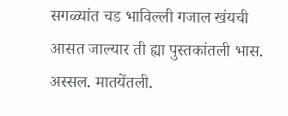सगळ्यांत चड भाविल्ली गजाल खंयची आसत जाल्यार ती ह्या पुस्तकांतली भास. अस्सल. मातयेंतली.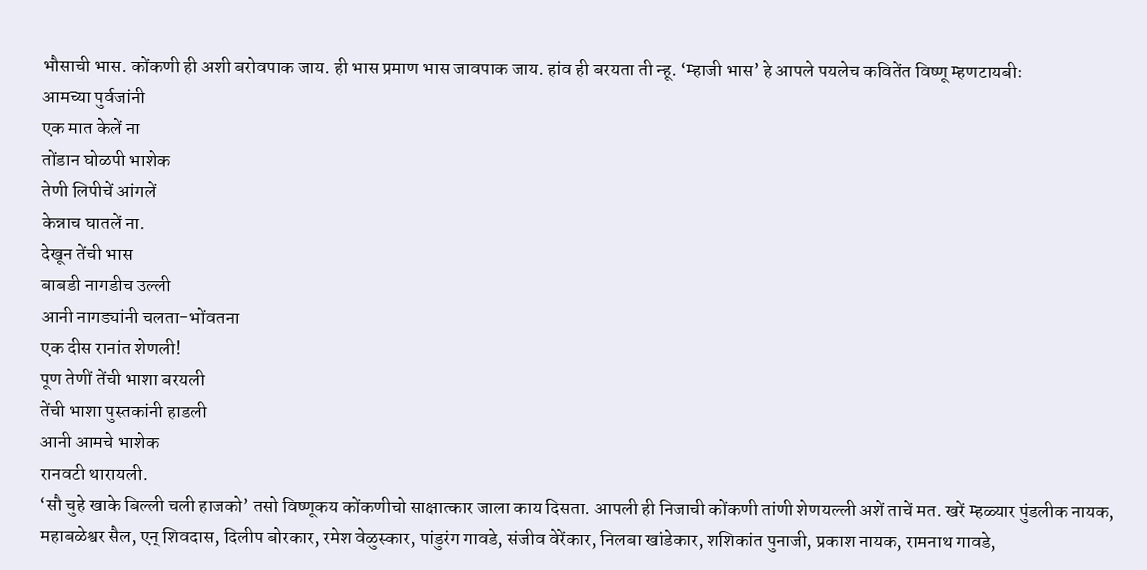भौसाची भास. कोंकणी ही अशी बरोवपाक जाय. ही भास प्रमाण भास जावपाक जाय. हांव ही बरयता ती न्हू. ‘म्हाजी भास’ हे आपले पयलेच कवितेंत विष्णू म्हणटायबीः
आमच्या पुर्वजांनी
एक मात केलें ना
तोंडान घोळपी भाशेक
तेणी लिपीचें आंगलें
केन्नाच घातलें ना.
देखून तेंची भास
बाबडी नागडीच उल्ली
आनी नागड्यांनी चलता-भोंवतना
एक दीस रानांत शेणली!
पूण तेणीं तेंची भाशा बरयली
तेंची भाशा पुस्तकांनी हाडली
आनी आमचे भाशेक
रानवटी थारायली.
‘सौ चुहे खाके बिल्ली चली हाजको’ तसो विष्णूकय कोंकणीचो साक्षात्कार जाला काय दिसता. आपली ही निजाची कोंकणी तांणी शेणयल्ली अशें ताचें मत. खरें म्हळ्यार पुंडलीक नायक, महाबळेश्वर सैल, एन् शिवदास, दिलीप बोरकार, रमेश वेळुस्कार, पांडुरंग गावडे, संजीव वेरेंकार, निलबा खांडेकार, शशिकांत पुनाजी, प्रकाश नायक, रामनाथ गावडे,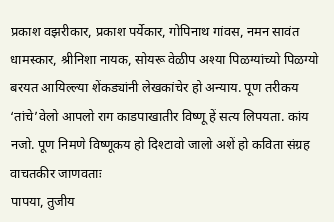प्रकाश वझरीकार, प्रकाश पर्येकार, गोपिनाथ गांवस, नमन सावंत धामस्कार, श्रीनिशा नायक, सोयरू वेळीप अश्या पिळग्यांच्यो पिळग्यो बरयत आयिल्ल्या शेंकड्यांनी लेखकांचेर हो अन्याय. पूण तरीकय ‘तांचे’वेलो आपलो राग काडपाखातीर विष्णू हें सत्य लिपयता. कांय नजो. पूण निमणे विष्णूकय हो दिश्टावो जालो अशें हो कविता संग्रह वाचतकीर जाणवताः
पापया, तुजीय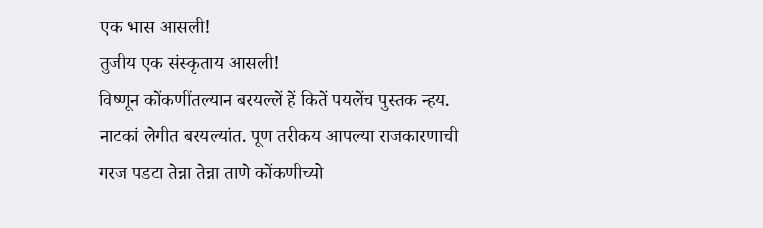एक भास आसली!
तुजीय एक संस्कृताय आसली!
विष्णून कोंकणींतल्यान बरयल्लें हें कितें पयलेंच पुस्तक न्हय. नाटकां लेगीत बरयल्यांत. पूण तरीकय आपल्या राजकारणाची गरज पडटा तेन्ना तेन्ना ताणे कोंकणीच्यो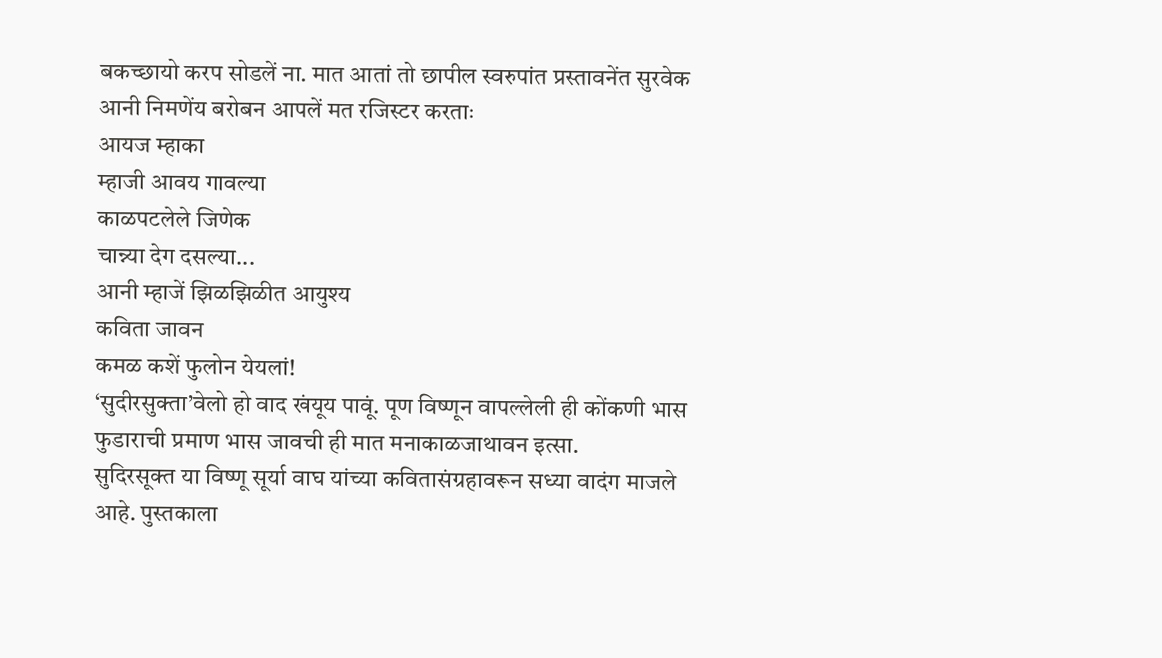बकच्छायो करप सोडलें ना. मात आतां तो छापील स्वरुपांत प्रस्तावनेंत सुरवेक आनी निमणेंय बरोबन आपलें मत रजिस्टर करताः
आयज म्हाका
म्हाजी आवय गावल्या
काळपटलेले जिणेक
चान्न्या देग दसल्या...
आनी म्हाजें झिळझिळीत आयुश्य
कविता जावन
कमळ कशें फुलोन येयलां!
‘सुदीरसुक्ता’वेलो हो वाद खंयूय पावूं. पूण विष्णून वापल्लेली ही कोंकणी भास फुडाराची प्रमाण भास जावची ही मात मनाकाळजाथावन इत्सा.
सुदिरसूक्त या विष्णू सूर्या वाघ यांच्या कवितासंग्रहावरून सध्या वादंग माजले आहे. पुस्तकाला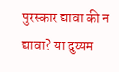पुरस्कार द्यावा की न द्यावा? या दुय्यम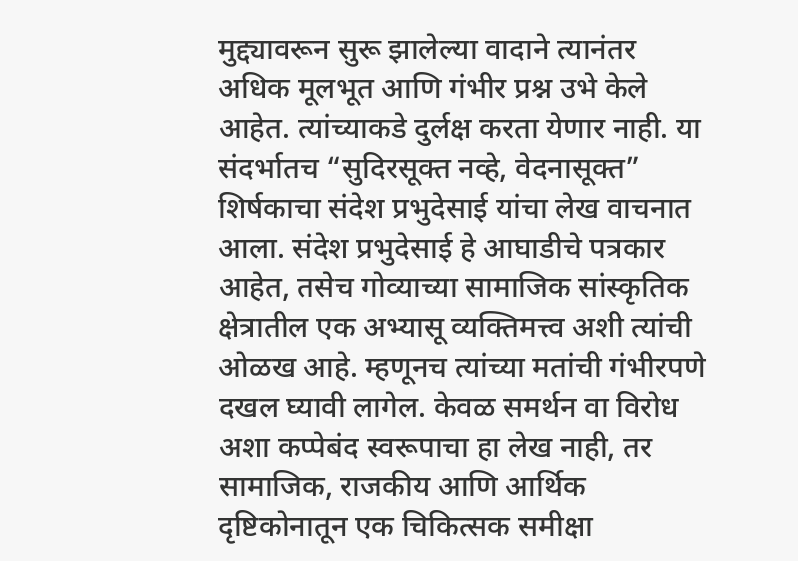मुद्द्यावरून सुरू झालेल्या वादाने त्यानंतर अधिक मूलभूत आणि गंभीर प्रश्न उभे केले आहेत. त्यांच्याकडे दुर्लक्ष करता येणार नाही. या संदर्भातच “सुदिरसूक्त नव्हे, वेदनासूक्त” शिर्षकाचा संदेश प्रभुदेसाई यांचा लेख वाचनात आला. संदेश प्रभुदेसाई हे आघाडीचे पत्रकार आहेत, तसेच गोव्याच्या सामाजिक सांस्कृतिक क्षेत्रातील एक अभ्यासू व्यक्तिमत्त्व अशी त्यांची ओळख आहे. म्हणूनच त्यांच्या मतांची गंभीरपणे दखल घ्यावी लागेल. केवळ समर्थन वा विरोध अशा कप्पेबंद स्वरूपाचा हा लेख नाही, तर सामाजिक, राजकीय आणि आर्थिक दृष्टिकोनातून एक चिकित्सक समीक्षा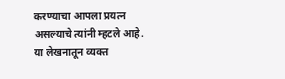करण्याचा आपला प्रयत्न असल्याचे त्यांनी म्हटले आहे. या लेखनातून व्यक्त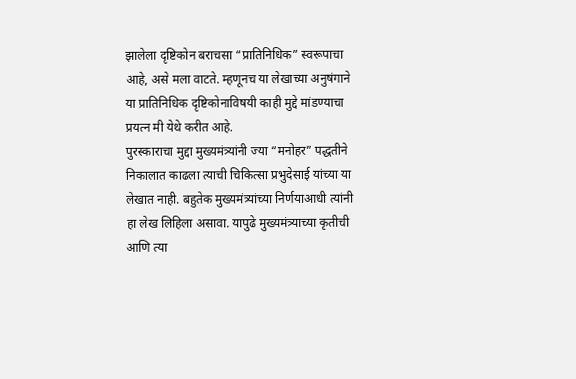झालेला दृष्टिकोन बराचसा “प्रातिनिधिक” स्वरूपाचा आहे, असे मला वाटते. म्हणूनच या लेखाच्या अनुषंगाने या प्रातिनिधिक दृष्टिकोनाविषयी काही मुद्दे मांडण्याचा प्रयत्न मी येथे करीत आहे.
पुरस्काराचा मुद्दा मुख्यमंत्र्यांनी ज्या “मनोहर” पद्धतीने निकालात काढला त्याची चिकित्सा प्रभुदेसाई यांच्या या लेखात नाही. बहुतेक मुख्यमंत्र्यांच्या निर्णयाआधी त्यांनी हा लेख लिहिला असावा. यापुढे मुख्यमंत्र्याच्या कृतीची आणि त्या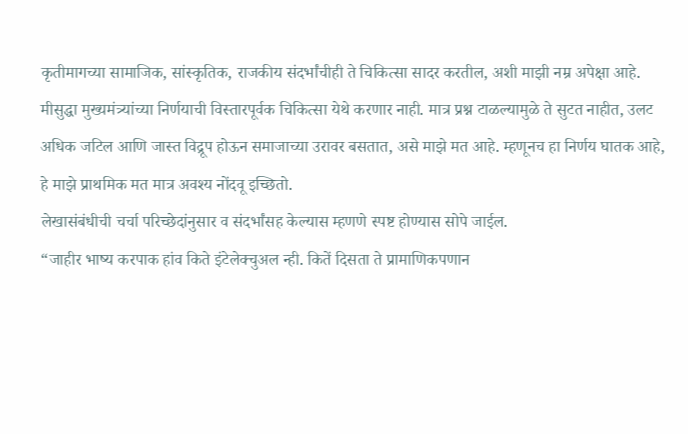कृतीमागच्या सामाजिक, सांस्कृतिक, राजकीय संदर्भांचीही ते चिकित्सा सादर करतील, अशी माझी नम्र अपेक्षा आहे. मीसुद्धा मुख्यमंत्र्यांच्या निर्णयाची विस्तारपूर्वक चिकित्सा येथे करणार नाही. मात्र प्रश्न टाळल्यामुळे ते सुटत नाहीत, उलट अधिक जटिल आणि जास्त विद्रूप होऊन समाजाच्या उरावर बसतात, असे माझे मत आहे. म्हणूनच हा निर्णय घातक आहे, हे माझे प्राथमिक मत मात्र अवश्य नोंदवू इच्छितो.
लेखासंबंधीची चर्चा परिच्छेदांनुसार व संदर्भांसह केल्यास म्हणणे स्पष्ट होण्यास सोपे जाईल.
“जाहीर भाष्य करपाक हांव किते इंटेलेक्चुअल न्ही. कितें दिसता ते प्रामाणिकपणान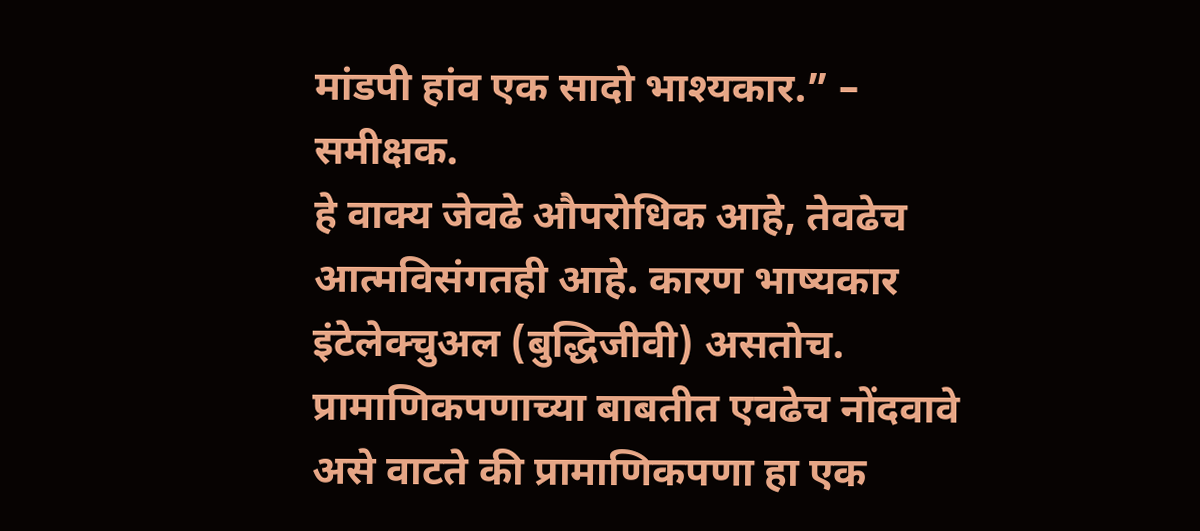मांडपी हांव एक सादो भाश्यकार.” – समीक्षक.
हे वाक्य जेवढे औपरोधिक आहे, तेवढेच आत्मविसंगतही आहे. कारण भाष्यकार इंटेलेक्चुअल (बुद्धिजीवी) असतोच. प्रामाणिकपणाच्या बाबतीत एवढेच नोंदवावे असे वाटते की प्रामाणिकपणा हा एक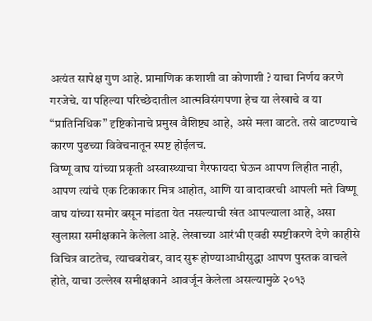अत्यंत सापेक्ष गुण आहे. प्रामाणिक कशाशी वा कोणाशी ? याचा निर्णय करणे गरजेचे. या पहिल्या परिच्छेदातील आत्मविसंगपणा हेच या लेखाचे व या “प्रातिनिधिक” दृष्टिकोनाचे प्रमुख वैशिष्ट्य आहे, असे मला वाटते. तसे वाटण्याचे कारण पुढच्या विवेचनातून स्पष्ट होईलच.
विष्णू वाघ यांच्या प्रकृती अस्वास्थ्याचा गैरफायदा घेऊन आपण लिहीत नाही, आपण त्यांचे एक टिकाकार मित्र आहोत, आणि या वादावरची आपली मते विष्णू वाघ यांच्या समोर बसून मांडता येत नसल्याची खंत आपल्याला आहे, असा खुलासा समीक्षकाने केलेला आहे. लेखाच्या आरंभी एवढी स्पष्टीकरणे देणे काहीसे विचित्र वाटतेच, त्याचबरोबर, वाद सुरू होण्याआधीसुद्धा आपण पुस्तक वाचले होते, याचा उल्लेख समीक्षकाने आवर्जून केलेला असल्यामुळे २०१३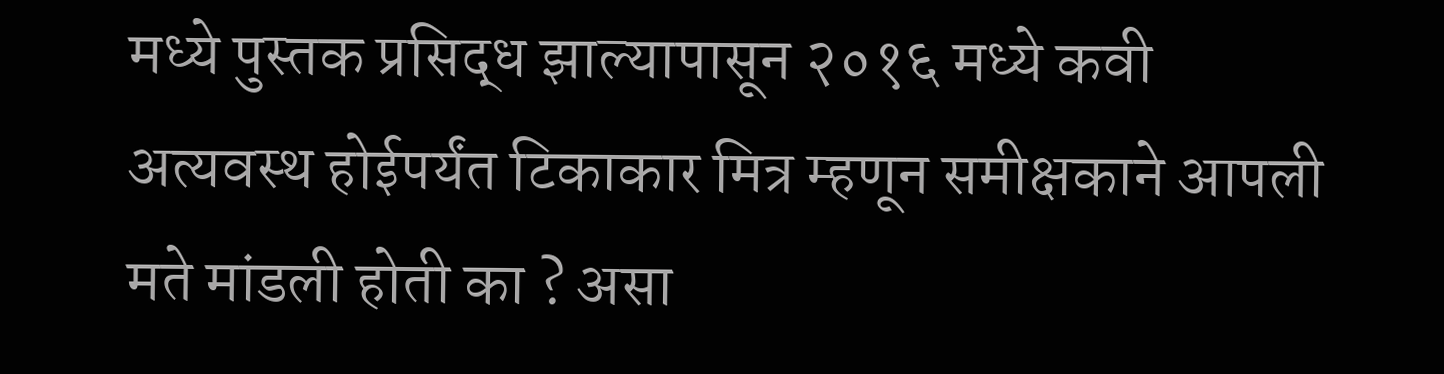मध्ये पुस्तक प्रसिद्ध झाल्यापासून २०१६ मध्ये कवी अत्यवस्थ होईपर्यंत टिकाकार मित्र म्हणून समीक्षकाने आपली मते मांडली होती का ? असा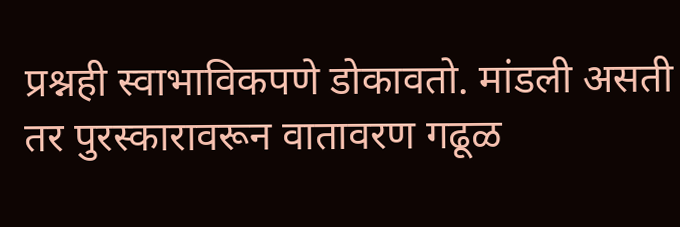प्रश्नही स्वाभाविकपणे डोकावतो. मांडली असती तर पुरस्कारावरून वातावरण गढूळ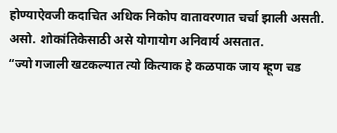होण्याऐवजी कदाचित अधिक निकोप वातावरणात चर्चा झाली असती. असो. शोकांतिकेसाठी असे योगायोग अनिवार्य असतात.
“ज्यो गजाली खटकल्यात त्यो कित्याक हे कळपाक जाय म्हूण चड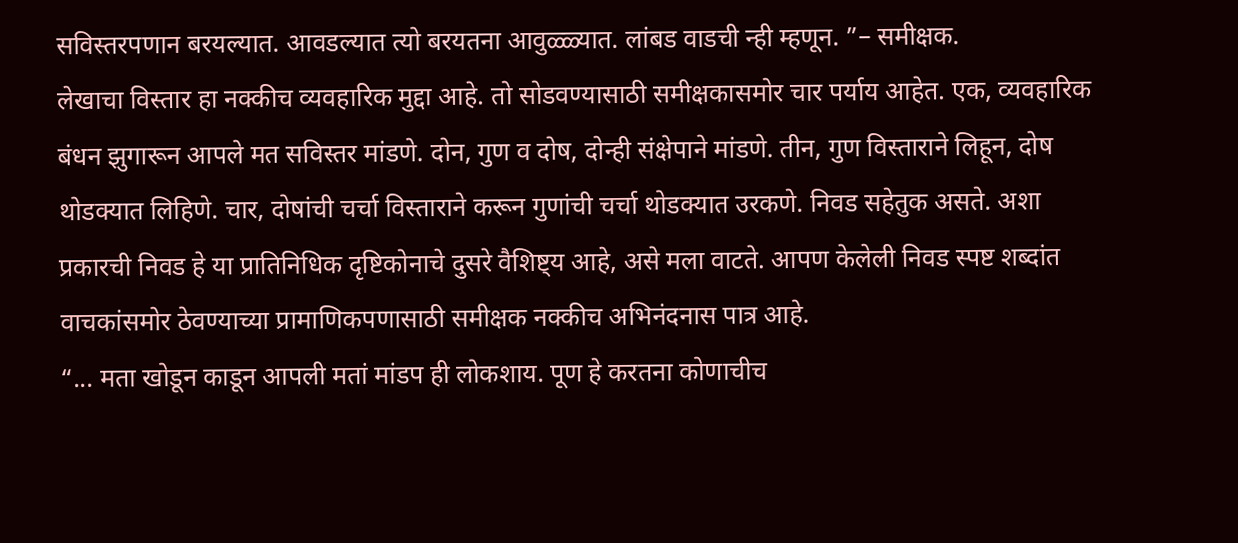सविस्तरपणान बरयल्यात. आवडल्यात त्यो बरयतना आवुळ्ळ्यात. लांबड वाडची न्ही म्हणून. ”– समीक्षक.
लेखाचा विस्तार हा नक्कीच व्यवहारिक मुद्दा आहे. तो सोडवण्यासाठी समीक्षकासमोर चार पर्याय आहेत. एक, व्यवहारिक बंधन झुगारून आपले मत सविस्तर मांडणे. दोन, गुण व दोष, दोन्ही संक्षेपाने मांडणे. तीन, गुण विस्ताराने लिहून, दोष थोडक्यात लिहिणे. चार, दोषांची चर्चा विस्ताराने करून गुणांची चर्चा थोडक्यात उरकणे. निवड सहेतुक असते. अशा प्रकारची निवड हे या प्रातिनिधिक दृष्टिकोनाचे दुसरे वैशिष्ट्य आहे, असे मला वाटते. आपण केलेली निवड स्पष्ट शब्दांत वाचकांसमोर ठेवण्याच्या प्रामाणिकपणासाठी समीक्षक नक्कीच अभिनंदनास पात्र आहे.
“... मता खोडून काडून आपली मतां मांडप ही लोकशाय. पूण हे करतना कोणाचीच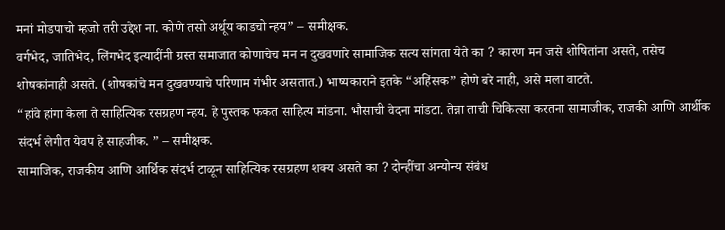मनां मोडपाचो म्हजो तरी उद्देश ना. कोणे तसो अर्थूय काडचो न्हय” – समीक्षक.
वर्गभेद, जातिभेद, लिंगभेद इत्यादींनी ग्रस्त समाजात कोणाचेच मन न दुखवणारे सामाजिक सत्य सांगता येते का ? कारण मन जसे शोषितांना असते, तसेच शोषकांनाही असते. (शोषकांचे मन दुखवण्याचे परिणाम गंभीर असतात.) भाष्यकाराने इतके “अहिंसक” होणे बरे नाही, असे मला वाटते.
“हांवे हांगा केला ते साहित्यिक रसग्रहण न्हय. हे पुस्तक फकत साहित्य मांडना. भौसाची वेदना मांडटा. तेन्ना ताची चिकित्सा करतना सामाजीक, राजकी आणि आर्थीक संदर्भ लेगीत येवप हे साहजीक. ” – समीक्षक.
सामाजिक, राजकीय आणि आर्थिक संदर्भ टाळून साहित्यिक रसग्रहण शक्य असते का ? दोन्हींचा अन्योन्य संबंध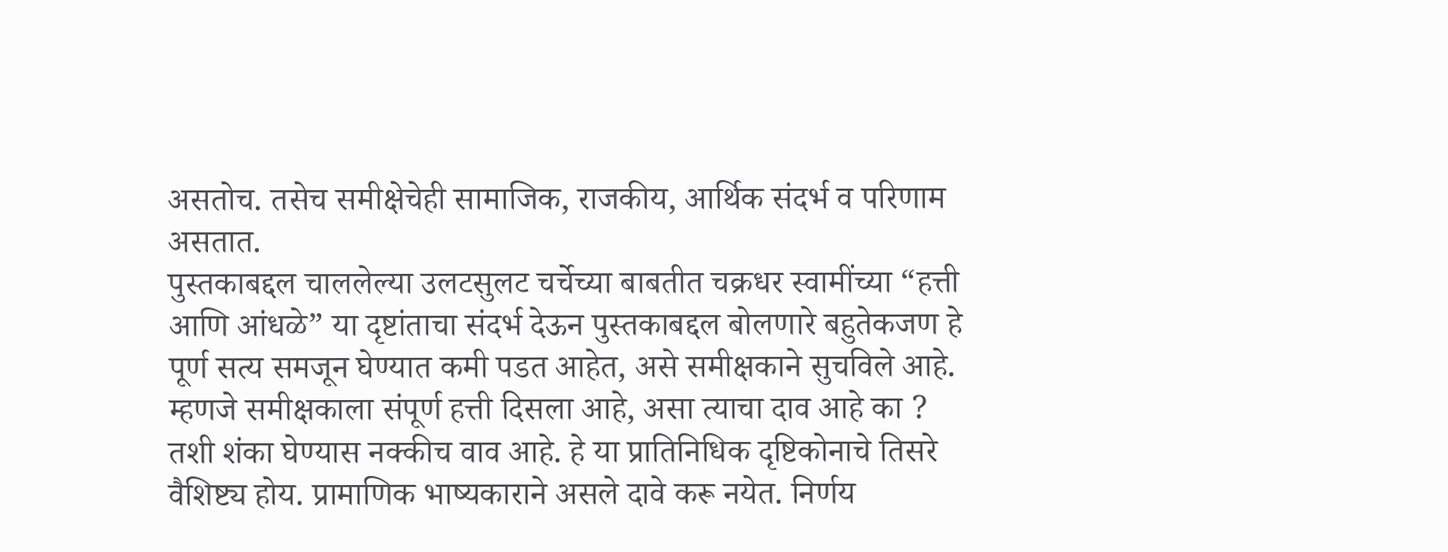असतोच. तसेच समीक्षेचेही सामाजिक, राजकीय, आर्थिक संदर्भ व परिणाम असतात.
पुस्तकाबद्दल चाललेल्या उलटसुलट चर्चेच्या बाबतीत चक्रधर स्वामींच्या “हत्ती आणि आंधळे” या दृष्टांताचा संदर्भ देऊन पुस्तकाबद्दल बोलणारे बहुतेकजण हे पूर्ण सत्य समजून घेण्यात कमी पडत आहेत, असे समीक्षकाने सुचविले आहे. म्हणजे समीक्षकाला संपूर्ण हत्ती दिसला आहे, असा त्याचा दाव आहे का ? तशी शंका घेण्यास नक्कीच वाव आहे. हे या प्रातिनिधिक दृष्टिकोनाचे तिसरे वैशिष्ट्य होय. प्रामाणिक भाष्यकाराने असले दावे करू नयेत. निर्णय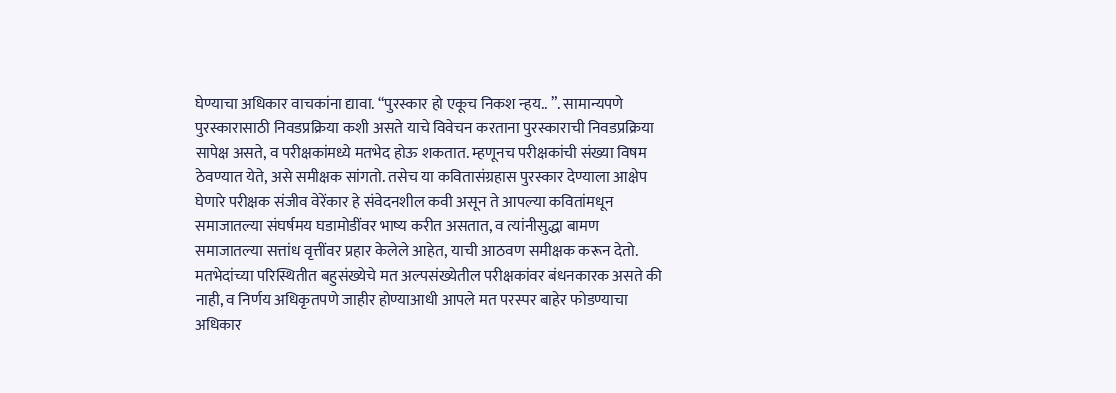घेण्याचा अधिकार वाचकांना द्यावा. “पुरस्कार हो एकूच निकश न्हय.. ”. सामान्यपणे पुरस्कारासाठी निवडप्रक्रिया कशी असते याचे विवेचन करताना पुरस्काराची निवडप्रक्रिया सापेक्ष असते, व परीक्षकांमध्ये मतभेद होऊ शकतात. म्हणूनच परीक्षकांची संख्या विषम ठेवण्यात येते, असे समीक्षक सांगतो. तसेच या कवितासंग्रहास पुरस्कार देण्याला आक्षेप घेणारे परीक्षक संजीव वेरेंकार हे संवेदनशील कवी असून ते आपल्या कवितांमधून समाजातल्या संघर्षमय घडामोडींवर भाष्य करीत असतात, व त्यांनीसुद्धा बामण समाजातल्या सत्तांध वृत्तींवर प्रहार केलेले आहेत, याची आठवण समीक्षक करून देतो. मतभेदांच्या परिस्थितीत बहुसंख्येचे मत अल्पसंख्येतील परीक्षकांवर बंधनकारक असते की नाही, व निर्णय अधिकृतपणे जाहीर होण्याआधी आपले मत परस्पर बाहेर फोडण्याचा अधिकार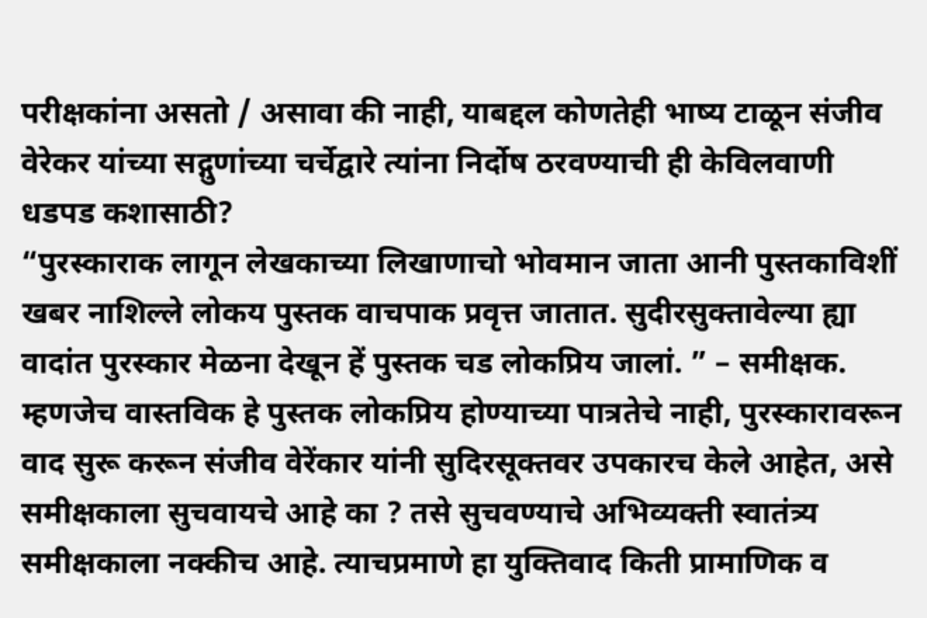परीक्षकांना असतो / असावा की नाही, याबद्दल कोणतेही भाष्य टाळून संजीव वेरेकर यांच्या सद्गुणांच्या चर्चेद्वारे त्यांना निर्दोष ठरवण्याची ही केविलवाणी धडपड कशासाठी?
“पुरस्काराक लागून लेखकाच्या लिखाणाचो भोवमान जाता आनी पुस्तकाविशीं खबर नाशिल्ले लोकय पुस्तक वाचपाक प्रवृत्त जातात. सुदीरसुक्तावेल्या ह्या वादांत पुरस्कार मेळना देखून हें पुस्तक चड लोकप्रिय जालां. ” – समीक्षक.
म्हणजेच वास्तविक हे पुस्तक लोकप्रिय होण्याच्या पात्रतेचे नाही, पुरस्कारावरून वाद सुरू करून संजीव वेरेंकार यांनी सुदिरसूक्तवर उपकारच केले आहेत, असे समीक्षकाला सुचवायचे आहे का ? तसे सुचवण्याचे अभिव्यक्ती स्वातंत्र्य समीक्षकाला नक्कीच आहे. त्याचप्रमाणे हा युक्तिवाद किती प्रामाणिक व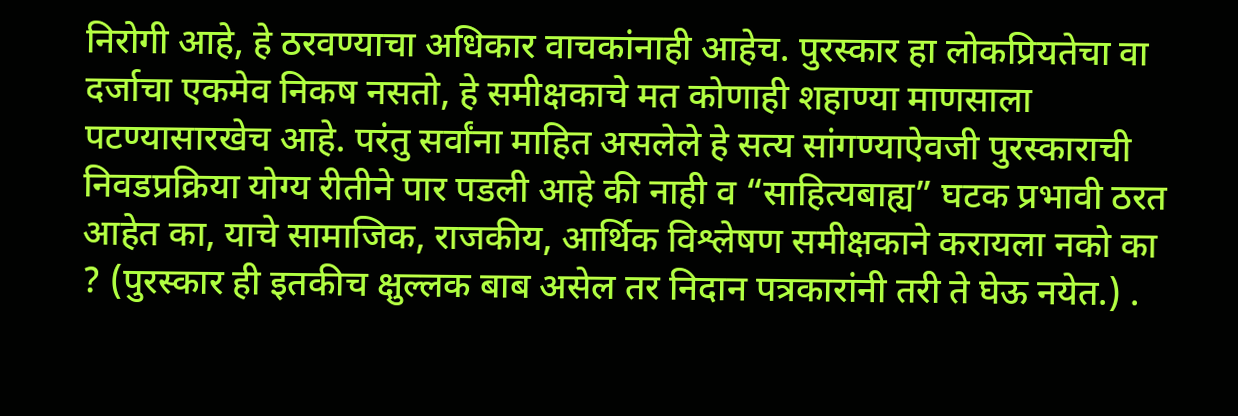निरोगी आहे, हे ठरवण्याचा अधिकार वाचकांनाही आहेच. पुरस्कार हा लोकप्रियतेचा वा दर्जाचा एकमेव निकष नसतो, हे समीक्षकाचे मत कोणाही शहाण्या माणसाला पटण्यासारखेच आहे. परंतु सर्वांना माहित असलेले हे सत्य सांगण्याऐवजी पुरस्काराची निवडप्रक्रिया योग्य रीतीने पार पडली आहे की नाही व “साहित्यबाह्य” घटक प्रभावी ठरत आहेत का, याचे सामाजिक, राजकीय, आर्थिक विश्लेषण समीक्षकाने करायला नको का ? (पुरस्कार ही इतकीच क्षुल्लक बाब असेल तर निदान पत्रकारांनी तरी ते घेऊ नयेत.) .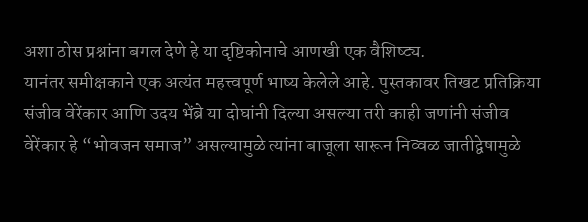अशा ठोस प्रश्नांना बगल देणे हे या दृष्टिकोनाचे आणखी एक वैशिष्ट्य.
यानंतर समीक्षकाने एक अत्यंत महत्त्वपूर्ण भाष्य केलेले आहे. पुस्तकावर तिखट प्रतिक्रिया संजीव वेरेंकार आणि उदय भेंब्रे या दोघांनी दिल्या असल्या तरी काही जणांनी संजीव वेरेंकार हे “भोवजन समाज” असल्यामुळे त्यांना बाजूला सारून निव्वळ जातीद्वेषामुळे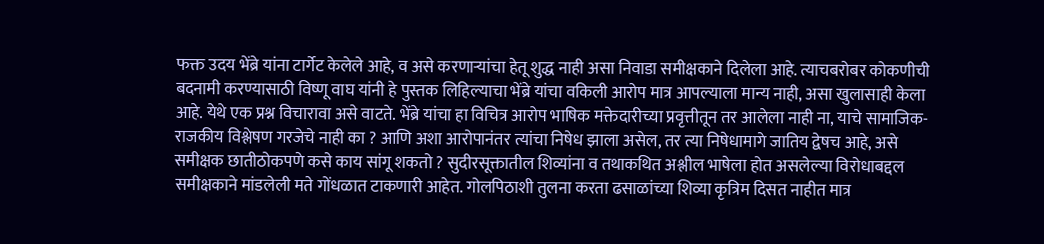फक्त उदय भेंब्रे यांना टार्गेट केलेले आहे, व असे करणाऱ्यांचा हेतू शुद्ध नाही असा निवाडा समीक्षकाने दिलेला आहे. त्याचबरोबर कोकणीची बदनामी करण्यासाठी विष्णू वाघ यांनी हे पुस्तक लिहिल्याचा भेंब्रे यांचा वकिली आरोप मात्र आपल्याला मान्य नाही, असा खुलासाही केला आहे. येथे एक प्रश्न विचारावा असे वाटते. भेंब्रे यांचा हा विचित्र आरोप भाषिक मक्तेदारीच्या प्रवृत्तीतून तर आलेला नाही ना, याचे सामाजिक-राजकीय विश्लेषण गरजेचे नाही का ? आणि अशा आरोपानंतर त्यांचा निषेध झाला असेल, तर त्या निषेधामागे जातिय द्वेषच आहे, असे समीक्षक छातीठोकपणे कसे काय सांगू शकतो ? सुदीरसूक्तातील शिव्यांना व तथाकथित अश्लील भाषेला होत असलेल्या विरोधाबद्दल समीक्षकाने मांडलेली मते गोंधळात टाकणारी आहेत. गोलपिठाशी तुलना करता ढसाळांच्या शिव्या कृत्रिम दिसत नाहीत मात्र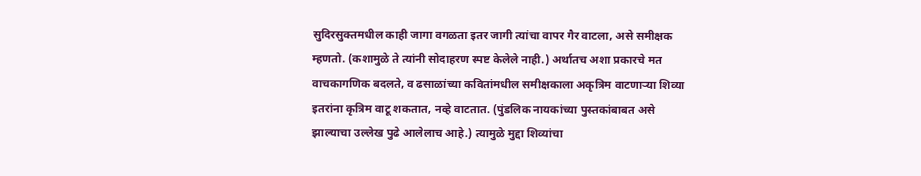सुदिरसुक्तमधील काही जागा वगळता इतर जागी त्यांचा वापर गैर वाटला, असे समीक्षक म्हणतो. (कशामुळे ते त्यांनी सोदाहरण स्पष्ट केलेले नाही.) अर्थातच अशा प्रकारचे मत वाचकागणिक बदलते, व ढसाळांच्या कवितांमधील समीक्षकाला अकृत्रिम वाटणाऱ्या शिव्या इतरांना कृत्रिम वाटू शकतात, नव्हे वाटतात. (पुंडलिक नायकांच्या पुस्तकांबाबत असे झाल्याचा उल्लेख पुढे आलेलाच आहे.) त्यामुळे मुद्दा शिव्यांचा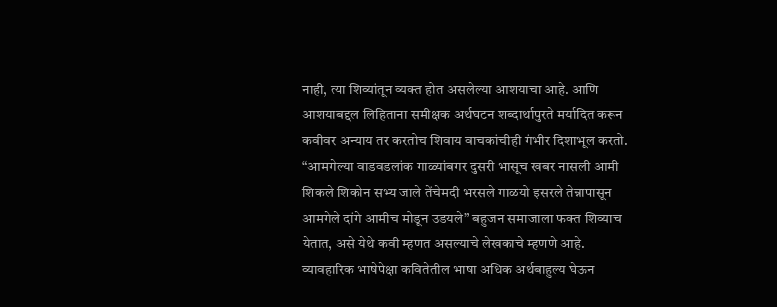नाही, त्या शिव्यांतून व्यक्त होत असलेल्या आशयाचा आहे. आणि आशयाबद्दल लिहिताना समीक्षक अर्थघटन शब्दार्थापुरते मर्यादित करून कवीवर अन्याय तर करतोच शिवाय वाचकांचीही गंभीर दिशाभूल करतो.
“आमगेल्या वाडवडलांक गाळ्यांबगर दुसरी भासूच खबर नासली आमी शिकले शिकोन सभ्य जाले तेंचेमदी भरसले गाळयो इसरले तेन्नापासून आमगेले दांगे आमीच मोडून उडयले” बहुजन समाजाला फक्त शिव्याच येतात, असे येथे कवी म्हणत असल्याचे लेखकाचे म्हणणे आहे. व्यावहारिक भाषेपेक्षा कवितेतील भाषा अधिक अर्थबाहुल्य घेऊन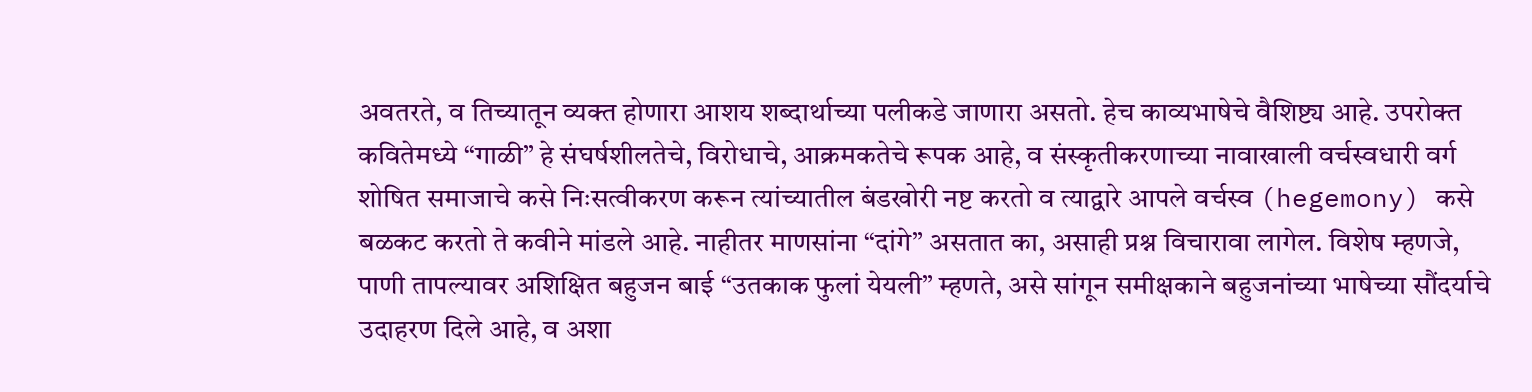अवतरते, व तिच्यातून व्यक्त होणारा आशय शब्दार्थाच्या पलीकडे जाणारा असतो. हेच काव्यभाषेचे वैशिष्ट्य आहे. उपरोक्त कवितेमध्ये “गाळी” हे संघर्षशीलतेचे, विरोधाचे, आक्रमकतेचे रूपक आहे, व संस्कृतीकरणाच्या नावाखाली वर्चस्वधारी वर्ग शोषित समाजाचे कसे निःसत्वीकरण करून त्यांच्यातील बंडखोरी नष्ट करतो व त्याद्वारे आपले वर्चस्व (hegemony) कसे बळकट करतो ते कवीने मांडले आहे. नाहीतर माणसांना “दांगे” असतात का, असाही प्रश्न विचारावा लागेल. विशेष म्हणजे, पाणी तापल्यावर अशिक्षित बहुजन बाई “उतकाक फुलां येयली” म्हणते, असे सांगून समीक्षकाने बहुजनांच्या भाषेच्या सौंदर्याचे उदाहरण दिले आहे, व अशा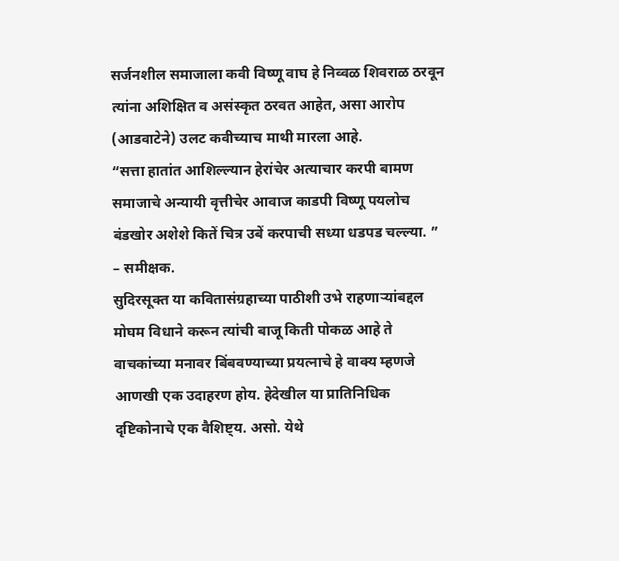सर्जनशील समाजाला कवी विष्णू वाघ हे निव्वळ शिवराळ ठरवून त्यांना अशिक्षित व असंस्कृत ठरवत आहेत, असा आरोप (आडवाटेने) उलट कवीच्याच माथी मारला आहे.
“सत्ता हातांत आशिल्ल्यान हेरांचेर अत्याचार करपी बामण समाजाचे अन्यायी वृत्तीचेर आवाज काडपी विष्णू पयलोच बंडखोर अशेशे कितें चित्र उबें करपाची सध्या धडपड चल्ल्या. ” – समीक्षक.
सुदिरसूक्त या कवितासंग्रहाच्या पाठीशी उभे राहणाऱ्यांबद्दल मोघम विधाने करून त्यांची बाजू किती पोकळ आहे ते वाचकांच्या मनावर बिंबवण्याच्या प्रयत्नाचे हे वाक्य म्हणजे आणखी एक उदाहरण होय. हेदेखील या प्रातिनिधिक दृष्टिकोनाचे एक वैशिष्ट्य. असो. येथे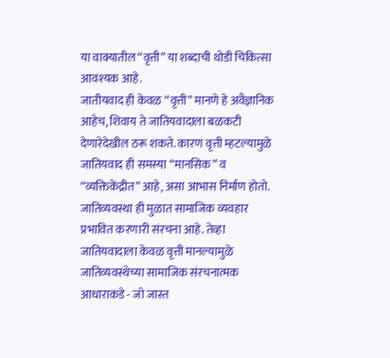या वाक्यातील “वृत्ती” या शब्दाची थोडी चिकित्सा आवश्यक आहे.
जातीयवाद ही केवळ “वृत्ती” मानणे हे अवैज्ञानिक आहेच, शिवाय ते जातियवादाला बळकटी देणारेदेखील ठरू शकते. कारण वृत्ती म्हटल्यामुळे जातियवाद ही समस्या “मानसिक” व “व्यक्तिकेंद्रीत” आहे, असा आभास निर्माण होतो. जातिव्यवस्था ही मुळात सामाजिक व्यवहार प्रभावित करणारी संरचना आहे. तेव्हा जातियवादाला केवळ वृत्ती मानल्यामुळे जातिव्यवस्थेच्या सामाजिक संरचनात्मक आधाराकडे - जो जास्त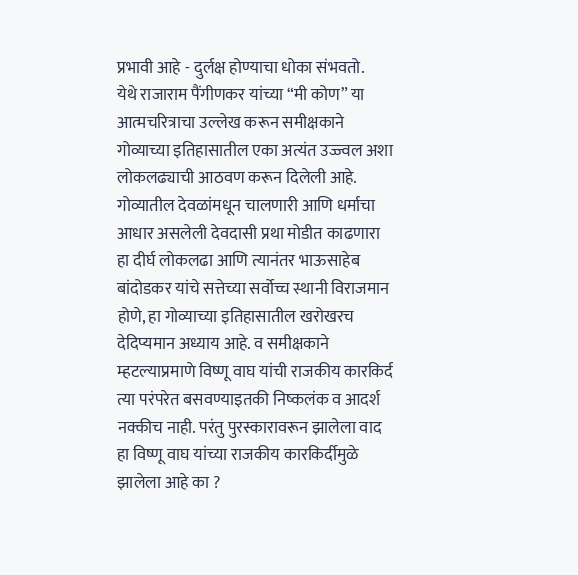प्रभावी आहे - दुर्लक्ष होण्याचा धोका संभवतो.
येथे राजाराम पैंगीणकर यांच्या “मी कोण” या आत्मचरित्राचा उल्लेख करून समीक्षकाने गोव्याच्या इतिहासातील एका अत्यंत उज्ज्वल अशा लोकलढ्याची आठवण करून दिलेली आहे. गोव्यातील देवळांमधून चालणारी आणि धर्माचा आधार असलेली देवदासी प्रथा मोडीत काढणारा हा दीर्घ लोकलढा आणि त्यानंतर भाऊसाहेब बांदोडकर यांचे सत्तेच्या सर्वोच्च स्थानी विराजमान होणे, हा गोव्याच्या इतिहासातील खरोखरच देदिप्यमान अध्याय आहे. व समीक्षकाने म्हटल्याप्रमाणे विष्णू वाघ यांची राजकीय कारकिर्द त्या परंपरेत बसवण्याइतकी निष्कलंक व आदर्श नक्कीच नाही. परंतु पुरस्कारावरून झालेला वाद हा विष्णू वाघ यांच्या राजकीय कारकिर्दीमुळे झालेला आहे का ?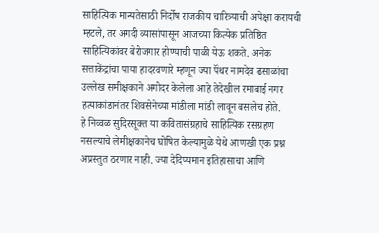साहित्यिक मान्यतेसाठी निर्दोष राजकीय चारित्र्याची अपेक्षा करायची म्हटले, तर अगदी व्यासांपासून आजच्या कित्येक प्रतिष्ठित साहित्यिकांवर बेरोजगार होण्याची पाळी येऊ शकते. अनेक सत्ताकेंद्रांचा पाया हादरवणारे म्हणून ज्या पॅंथर नामदेव ढसाळांचा उल्लेख समीक्षकाने अगोदर केलेला आहे तेदेखील रमाबाई नगर हत्याकांडानंतर शिवसेनेच्या मांडीला मांडी लावून बसलेच होते.
हे निव्वळ सुदिरसूक्त या कवितासंग्रहाचे साहित्यिक रसग्रहण नसल्याचे लेमीक्षकानेच घोषित केल्यामुळे येथे आणखी एक प्रश्न अप्रस्तुत ठरणार नाही. ज्या देदिप्यमान इतिहासाचा आणि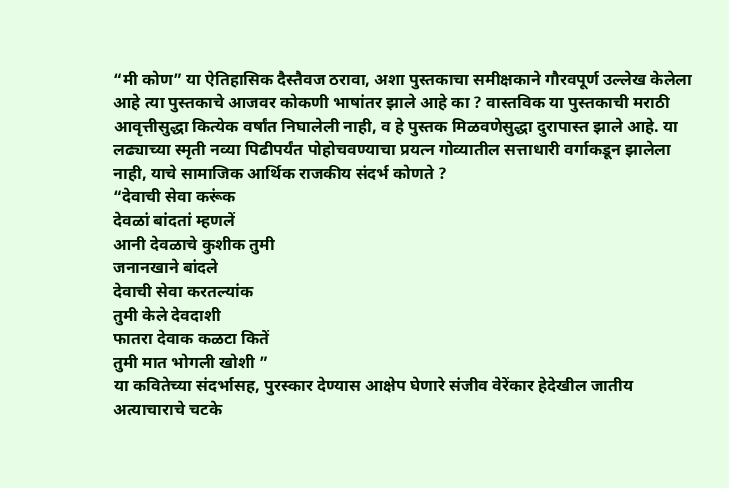“मी कोण” या ऐतिहासिक दैस्तैवज ठरावा, अशा पुस्तकाचा समीक्षकाने गौरवपूर्ण उल्लेख केलेला आहे त्या पुस्तकाचे आजवर कोकणी भाषांतर झाले आहे का ? वास्तविक या पुस्तकाची मराठी आवृत्तीसुद्धा कित्येक वर्षांत निघालेली नाही, व हे पुस्तक मिळवणेसुद्धा दुरापास्त झाले आहे. या लढ्याच्या स्मृती नव्या पिढीपर्यंत पोहोचवण्याचा प्रयत्न गोव्यातील सत्ताधारी वर्गाकडून झालेला नाही, याचे सामाजिक आर्थिक राजकीय संदर्भ कोणते ?
“देवाची सेवा करूंक
देवळां बांदतां म्हणलें
आनी देवळाचे कुशीक तुमी
जनानखाने बांदले
देवाची सेवा करतल्यांक
तुमी केले देवदाशी
फातरा देवाक कळटा कितें
तुमी मात भोगली खोशी ”
या कवितेच्या संदर्भासह, पुरस्कार देण्यास आक्षेप घेणारे संजीव वेरेंकार हेदेखील जातीय अत्याचाराचे चटके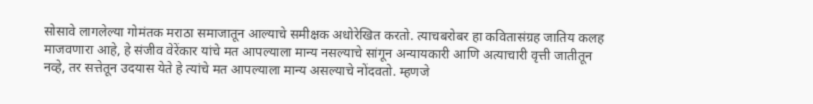सोसावे लागलेल्या गोमंतक मराठा समाजातून आल्याचे समीक्षक अधोरेखित करतो. त्याचबरोबर हा कवितासंग्रह जातिय कलह माजवणारा आहे, हे संजीव वेरेंकार यांचे मत आपल्याला मान्य नसल्याचे सांगून अन्यायकारी आणि अत्याचारी वृत्ती जातीतून नव्हे, तर सत्तेतून उदयास येते हे त्यांचे मत आपल्याला मान्य असल्याचे नोंदवतो. म्हणजे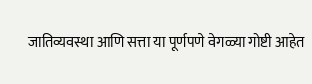जातिव्यवस्था आणि सत्ता या पूर्णपणे वेगळ्या गोष्टी आहेत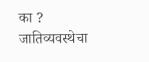का ? जातिव्यवस्थेचा